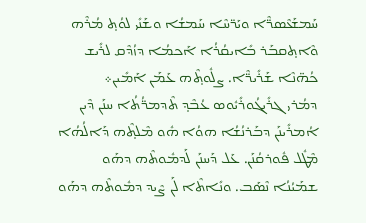ܚܰܡܫܰܥܶܣܪ̈ܶܐ ܘܝܰܪ̈ܚܶܐ ܚܰܡܫܳܐ ܘܫܰܢܺܝ ܠܘܳܬ̥ ܡܳܪܶܗ ܘܶܐܬ̥ܩܒܰܪ ܒܺܐܝܩܳܪܳܐ ܐܰܟܡܳܐ ܕܙܳܕܶܩ ܠܪܺܝܫ ܟܳܗ̈ܢܶܐ ܫܰܪܺܝܪ̈ܶܐ. ܨܠܽܘܬ̥ܶܗ ܥܰܡܰܢ ܐܰܡܺܝܢ܀
ܕܡܳܪܝ ܓܪܺܝܓܳܘܪܺܝܽܘܣ ܥܳܒܶܕ̥ ܬܶܕܡܪ̈ܳܬܳܐ ܚܢܰܢ ܕܶܝܢ ܐܳܡܪܺܝܢܰܢ ܕܒܰܪܢܳܫܳܐ ܗܘܳܐ ܗܽܘ ܡܶܠܬ̥ܶܗ ܕܰܐܠܳܗܳܐ ܡܶܛܽܠ ܦܽܘܪܩܳܢܰܢ. ܥܰܠ ܕܰܚܢܰܢ ܠܰܕܡܽܘܬܶܗ ܕܗܰܘ ܫܡܰܝܳܢܳܐ ܢܶܣܰܒ. ܘܢܺܐܬܶܐ ܠܰܢ ܨܶܝܕ ܕܡܽܘܬܶܗ ܕܗܰܘ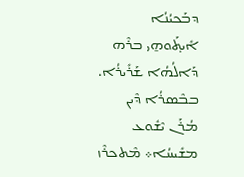ܕܒܰܟܝܳܢܳܐ ܐܺܝܬ̥ܰܘܗ̱ܝ ܒܪܶܗ ܕܰܐܠܳܗܳܐ ܫܰܪܺܝܪܳܐ. ܒܒܶܣܪܳܐ ܕܶܝܢ ܡܳܪܰܢ ܝܶܫܽܘܥ ܡܫܺܝܚܳܐ܀ ܡܶܬܟܪܶܙ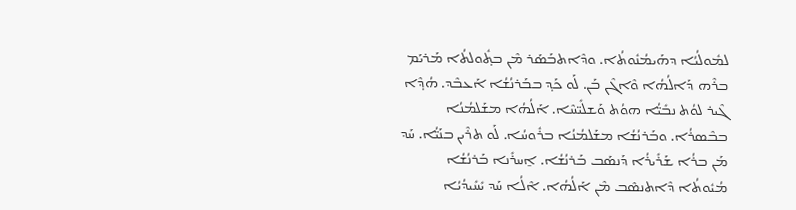ܠܡܽܘܠܳܝܳܐ ܕܗܰܝܡܳܢܽܘܬܳܐ. ܘܕܶܐܬܒܰܣܰܪ ܡܶܢ ܒܬ̥ܽܘܠܬܳܐ ܡܰܪܝܰܡ ܒܪܶܗ ܕܰܐܠܳܗܳܐ ܘܶܐܓܶܢ ܒܰܢ. ܠܰܘ ܟܰܕ̥ ܒܒܰܪܢܳܫܳܐ ܐܰܥܒܶܕ. ܗܳܕ̥ܶܐ ܓܶܝܪ ܠܘܳܬ ܢܒܺܝ̈ܳܐ ܗܘܳܬ ܘܰܫܠܺܝ̈ܚܶܐ. ܐܰܠܳܗܳܐ ܡܫܰܠܡܳܢܳܐ ܒܒܶܣܪܳܐ. ܘܒܰܪܢܳܫܳܐ ܡܫܰܠܡܳܢܳܐ ܒܪܽܘܚܳܐ. ܠܰܘ ܬܪܶܝܢ ܒܢܰܝ̈ܳܐ. ܚܰܕ ܡܰܢ ܒܪܳܐ ܫܰܪܺܝܪܳܐ ܕܰܢܣܰܒ ܒܰܪܢܳܫܳܐ. ܐ̱ܚܪܺܢܐ ܒܰܪܢܳܫܳܐ ܡܳܝܽܘܬܳܐ ܕܶܐܬܢܣܶܒ ܡܶܢ ܐܰܠܳܗܳܐ. ܐܶܠܳܐ ܚܰܕ ܝܺܚܺܝܕܳܝܳܐ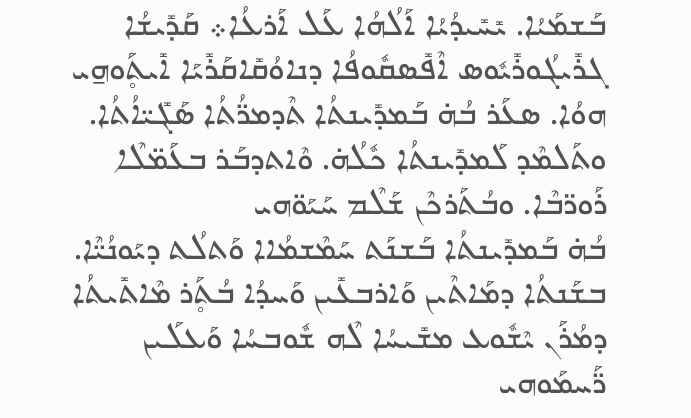ܒܰܫܡܰܝܳܐ. ܝܺܚܺܝܕܳܝܳܐ ܐܰܠܳܗܳܐ ܥܰܠ ܐܰܪܥܳܐ܀ ܩܰܕܺܝܫܳܐ ܓܪܺܝܓܳܘܪܺܝܽܘܣ ܐܶܦܺܣܩܽܘܦܳܐ ܕܢܐܘܳܩܺܐܩܰܪܺܝܰܐ ܐܺܝܬ̥ܰܘܗ̱ܝ ܗܘܳܐ. ܣܥܰܪ ܒܳܗ̇ ܒܰܡܕܺܝܢܬܳܐ ܬܶܕܡܪ̈ܳܬܳܐ ܣܰܓܺܝ̈ܐܳܬܳܐ. ܘܬܰܠܡܶܕ ܠܰܡܕܺܝܢܬܳܐ ܟܽܠܳܗ̇. ܘܶܐܬܕܒܰܪ ܒܥܰܡ̈ܠܶܐ ܪܰܘܪ̈ܒܶܐ. ܘܒܳܬܰܪܟܶܢ ܫܰܠܶܡ ܚܰܝܰܘ̈ܗܝ
ܒܳܗ̇ ܒܰܡܕܺܝܢܬܳܐ ܒܰܫܢܰܬ ܚܰܡܶܫܡܳܐܐ ܘܰܬܠܳܬ ܕܝܰܘܢܳܝ̈ܶܐ. ܒܫܰܢܬܳܐ ܕܡܰܐܬܶܝܢ ܘܰܐܪܒܥܺܝܢ ܘܰܚܕܳܐ ܒܳܬ̥ܰܪ ܡܶܐܬܺܝܬܳܐ ܕܡܳܪܰܢ ܝܶܫܽܘܥ ܡܫܺܝܚܳܐ ܠܶܗ ܫܽܘܒܚܳܐ ܘܰܥܠܰܝܢ ܪ̈ܰܚܡܰܘܗܝ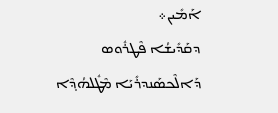ܐܰܡܺܝܢ܀
ܕܩܰܕܺܝܫܳܐ ܦܶܛܪܽܘܣ ܕܰܐܠܶܟܣܰܢܕܪܺܝܰܐ ܡܶܛܽܠܗܳܕ̥ܶܐ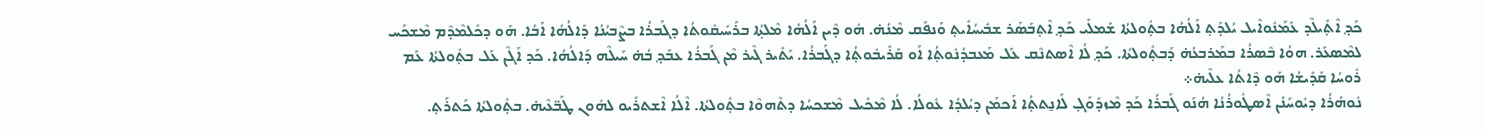ܟܰܕ̥ ܐܶܬ̥ܺܝܠܶܕ ܥܰܡܰܢܽܘܐܶܝܠ ܝܳܠܕܰܬ̥ ܐܰܠܳܗܳܐ ܒܬ̥ܽܘܠܬܳܐ ܫܰܡܠܺܝ ܟܰܕ̥ ܐܶܬ̥ܒܰܣܰܪ ܫܒܺܝܚܳܐܺܝܬ̥ ܘܰܢܦܰܩ ܡܶܢܳܗ̇. ܗܽܘ ܕܶܝܢ ܐܰܠܳܗܳܐ ܡܶܠܬ̥ܳܐ ܒܪܰܚܺܝܩܽܘܬܳܐ ܕܓܰܒܪܳܐ ܒܨܶܒܝܳܢܳܐ ܕܰܐܠܳܗܳܐ ܐܰܒܳܐ. ܗܰܘ ܕܟܽܠܡܶܕܶܡ ܡܶܫܟܰܚ ܠܡܶܣܥܰܪ. ܗܘܳܐ ܒܶܣܪܳܐ ܒܡܰܪܒܥܳܗ̇ ܕܰܒܬ̥ܽܘܠܬܳܐ. ܟܰܕ̥ ܠܳܐ ܐܶܣܬܢܶܩ ܥܰܠ ܡܰܥܒܕܳܢܽܘܬ̥ܳܐ ܐܰܘ ܩܰܪܺܝܒܽܘܬ̥ܳܐ ܕܓܰܒܪܳܐ. ܝܰܬܺܝܪ ܓܶܝܪ ܡܶܢ ܓܰܒܪܳܐ ܥܒܰܕ̥ ܒܳܗ̇ ܚܰܝܠܶܗ ܕܰܐܠܳܗܳܐ. ܟܰܕ ܐܰܓܶܢ ܥܰܠ ܒܬ̥ܽܘܠܬܳܐ ܥܰܡ ܪܽܘܚܳܐ ܩܰܕܺܝܫܳܐ ܗܰܘ ܕܶܐܬܳܐ ܥܠܶܝܗ̇܀
ܢܽܘܗܳܪܳܐ ܕܝܽܘܚܰܢܳܢ ܐܶܣܛܽܘܪܳܢܳܐ ܗܳܢܰܘ ܓܰܒܪܳܐ ܟܰܕ ܡܶܙܕܰܘܰܓ̥ ܠܰܐܢ̱ܬܬ̥ܳܐ ܐܰܟܡܰܢ ܕܝܳܠܕܳܐ ܥܽܘܠܳܐ. ܠܳܐ ܡܶܟܺܝܠ ܡܶܫܟܚܳܐ ܕܬܶܗܘܶܐ ܒܬ̥ܽܘܠܬܳܐ. ܐܶܠܳܐ ܐܶܫܬܪܺܝܘ ܠܗܽܘܢ ܛܰܒ̈ܥܶܝܗ̇. ܒܬ̥ܽܘܠܬܳܐ ܟܰܬܪܰܬ̥.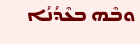ܘܒܶܗ ܒܥܶܕܳܢܳܐ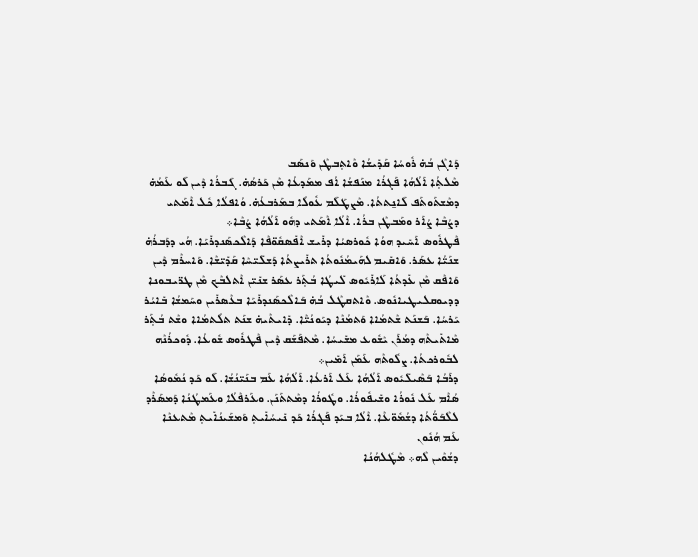ܕܰܐܓܶܢ ܒܳܗ̇ ܪܽܘܚܳܐ ܩܰܕܺܝܫܳܐ ܘܶܐܬ̥ܒܛܶܢ ܘܰܢܣܰܒ
ܡܶܠܬ̥ܳܐ ܐܰܠܳܗܳܐ ܦܰܓܪܳܐ ܡܢܰܦܫܳܐ ܐܳܦ ܡܡܰܕܥܳܐ ܡܶܢ ܟܰܪܣܳܗ̇. ܓܰܒܪܳܐ ܕܶܝܢ ܠܰܘ ܥܰܡܳܗ̇ ܕܡܶܫܬܰܘܬܰܦ ܠܰܐܢ̱ܬܬܳܐ. ܡܶܨܛܰܠܰܡ ܥܽܘܠܳܐ ܒܡܰܪܒܥܳܗ̇. ܘܳܐܦܠܳܐ ܟܽܠ ܐܶܡܰܬܝ ܕܨܳܒܶܐ ܨܳܐܰܪ ܘܡܰܒܛܶܢ ܒܪܳܐ. ܐܶܠܳܐ ܐܶܡܰܬܝ ܕܗܽܘ ܐܰܠܳܗܳܐ ܨܳܒܶܐ܀
ܦܶܛܪܽܘܣ ܐܰܚܺܝܕ ܗܘܳܐ ܟܽܘܪܣܝܳܐ ܕܪܺܝܫ ܐܶܦܺܣܩܽܘ̈ܦܶܐ ܕܰܐܠܶܟܣܰܢܕܪܺܝܰܐ. ܗܳܝ ܕܕܰܒܪܳܗ̇ ܫܢܰܝ̈ܳܐ ܥܣܰܪ. ܘܰܐܩܺܝܡ ܠܗܰܝܡܳܢܽܘܬܳܐ ܬܪܺܝܨܬܳܐ ܕܰܫܠܺܝ̈ܚܶܐ ܩܰܕܺܝ̈ܫܶܐ. ܘܰܐܚܪܶܡ ܕܶܝܢ ܘܰܐܦܶܩ ܡܶܢ ܥܺܕܬܳܐ ܠܰܐܪܺܝܽܘܣ ܠܺܝܛܳܐ ܒܳܬ̥ܰܪ ܥܣܰܪ ܫܢܺܝ̈ܢ ܐܶܬܠܒܶܟ ܡܶܢ ܛܪ̈ܝܒܘܢܐ ܕܕܝܘܩܠܝܛܝܐܢܽܘܣ. ܘܶܐܬܩܛܶܠ ܒܳܗ̇ ܒܰܐܠܶܟܣܰܢܕܪܺܝܰܐ ܒܥܶܣܪܺܝܢ ܘܚܰܡܫܳܐ ܒܺܐܝܳܪ ܝܰܪܚܳܐ. ܒܰܫܢܰܬ ܫܶܬܡܳܐܐ ܘܰܬܡܳܢܶܐ ܕܝܰܘܢܳܝ̈ܶܐ. ܕܺܐܝܬܶܝܗ̇ ܫܢܰܬ ܬܠܳܬܡܳܐܐ ܘܫܶܬ ܒܳܬ̥ܰܪ ܡܶܐܬܺܝܬܶܗ ܕܡܳܪܰܢ ܝܶܫܽܘܥ ܡܫܺܝܚܳܐ. ܡܶܬܦܰܫܰܩ ܕܶܝܢ ܦܶܛܪܽܘܣ ܫܽܘܥܳܐ. ܕܽܘܟܪܳܢܶܗ ܠܒܽܘܪܟܬܳܐ. ܨܠܽܘܬܶܗ ܥܰܡܰܢ ܐܰܡܺܝܢ܀
ܕܪܰܒܳܐ ܒܰܣܶܝܠܺܝܽܘܣ ܐܰܠܳܗܳܐ ܥܰܠ ܐܰܪܥܳܐ. ܐܰܠܳܗܳܐ ܥܰܡ ܒܢܰܝ̈ܢܳܫܳܐ. ܠܰܘ ܟܰܕ ܢܳܡܽܘܣܳܐ ܣܳܐܶܡ ܥܰܠ ܢܽܘܪܳܐ ܘܫܺܝܦܽܘܪܳܐ. ܘܛܽܘܪܳܐ ܕܡܶܬܬܰܢܰܢ. ܘܥܰܪܦܶܠܳܐ ܘܥܰܡܛܳܢܳܐ ܕܰܡܣܰܪܶܕ ܠܠܶܒܰܘ̈ܳܬܳܐ ܕܫܳܡܽܘ̈ܥܶܐ. ܐܶܠܳܐ ܒܝܰܕ ܦܰܓܪܳܐ ܟܰܕ ܢܺܝܚܳܐܺܝܬ̥ ܘܰܡܫܰܝܢܳܐܺܝܬ̥ ܡܶܬܥܢܶܐ ܥܰܡ ܗܳܢܽܘܢ
ܕܫܳܘܶܝܢ ܠܶܗ܀ ܡܶܛܽܠܗܳܢܳܐ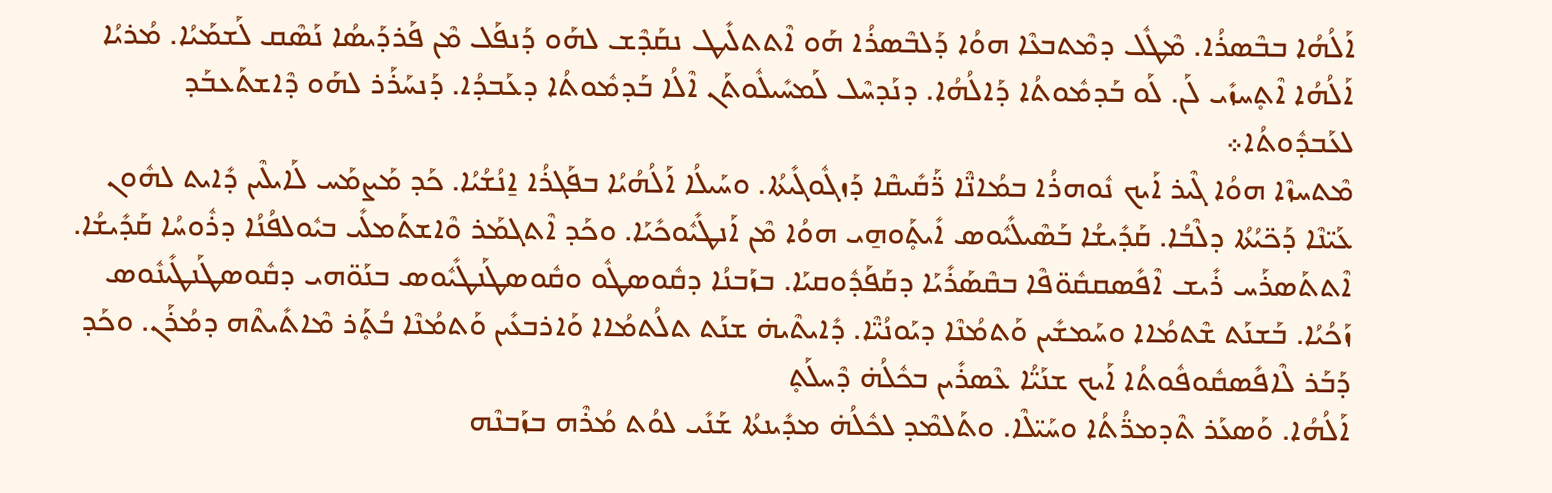ܐܰܠܳܗܳܐ ܒܒܶܣܪܳܐ. ܡܶܛܽܠ ܕܡܶܬܒܥܶܐ ܗܘܳܐ ܕܰܠܒܶܣܪܳܐ ܗܰܘ ܐܶܬܬܠܺܝܛ ܢܩܰܕܶܫ ܠܗܰܘ ܕܰܢܦܰܠ ܡܶܢ ܦܰܪܕܰܝܣܳܐ ܢܰܣܶܩ ܠܰܫܡܰܝܳܐ. ܡܳܪܝܳܐ ܐܰܠܳܗܳܐ ܐܶܬ̥ܚܙܺܝ ܠܰܢ. ܠܰܘ ܒܰܕܡܽܘܬܳܐ ܕܰܐܠܳܗܳܐ. ܕܢܰܕܚܶܠ ܠܰܡܚܺܝܠܽܘܬܰܢ ܐܶܠܳܐ ܒܰܕܡܽܘܬܳܐ ܕܥܰܒܕܳܐ. ܕܰܢܚܰܪܰܪ ܠܗܰܘ ܕܶܐܫܬܰܥܒܰܕ ܠܥܰܒܕܽܘܬܳܐ܀
ܡܶܬܚܙܶܐ ܗܘܳܐ ܓܶܝܪ ܐܰܝܟ ܢܽܘܗܪܳܐ ܒܡܳܐܢ̈ܶܐ ܪ̈ܰܩܺܝܩܶܐ ܕܰܙܓܽܘܓܺܝܬܳܐ. ܘܚܰܝܠܳܐ ܐܰܠܳܗܳܝܳܐ ܒܦܰܓܪܳܐ ܐ̱ܢܳܫܳܝܳܐ. ܟܰܕ ܡܰܨܡܰܚ ܠܰܐܝܠܶܝܢ ܕܺܐܝܬ ܠܗܽܘܢ ܥܰܝ̈ܢܶܐ ܕܰܟ̈ܝܳܬܳܐ ܕܠܶܒܳܐ. ܩܰܕܺܝܫܳܐ ܒܰܣܶܝܠܺܝܽܘܣ ܐܺܝܬ̥ܰܘܗ̱ܝ ܗܘܳܐ ܡܶܢ ܐܰܢܛܺܝܽܘܟܺܝܰܐ. ܘܟܰܕ ܐܶܬܓܡܰܪ ܘܶܐܫܬܰܡܠܺܝ ܒܝܽܘܠܦܳܢܳܐ ܕܪܽܘܚܳܐ ܩܰܕܺܝܫܳܐ. ܐܶܬܬܰܣܪܰܚ ܪܺܝܫ ܐܶܦܺܣܩܩܽܘ̈ܦܶܐ ܒܩܶܣܰܪܺܝܰܐ ܕܩܰܦܰܕܽܘܩܝܰܐ. ܒܙܰܒܢܳܐ ܕܩܽܘܣܛܽܘ ܘܩܽܘܣܛܰܢܛܺܝܽܘܣ ܒܢܰܘ̈ܗܝ ܕܩܽܘܣܛܰܢܛܺܝܢܽܘܣ ܙܰܟܳܝܳܐ. ܒܰܫܢܰܬ ܫܶܬܡܳܐܐ ܘܚܰܡܫܺܝܢ ܘܰܬܡܳܢܶܐ ܕܝܰܘܢܳܝ̈ܶܐ. ܕܺܐܝܬܶܝܗ̇ ܫܢܰܬ ܬܠܳܬܡܳܐܐ ܘܰܐܪܒܥܺܝܢ ܘܰܬܡܳܢܶܐ ܒܳܬ̥ܰܪ ܡܶܐܬܺܝܬܶܗ ܕܡܳܪܰܢ. ܘܟܰܕ ܕܰܒܰܪ ܠܶܐܦܺܣܩܽܘܦܽܘܬܳܐ ܐܰܝܟ ܫܢܰܝ̈ܳܐ ܥܶܣܪܺܝܢ ܒܟܽܠܳܗ̇ ܕܶܚܠܰܬ̥
ܐܰܠܳܗܳܐ. ܘܰܣܥܰܪ ܬܶܕܡܪ̈ܳܬܳܐ ܘܚܰܝ̈ܠܶܐ. ܘܬܰܠܡܶܕ ܠܟܽܠܳܗ̇ ܡܕܺܝܢܬܳܐ ܫܰܢܺܝ ܠܘܳܬ ܡܳܪܶܗ ܒܙܰܒܢܶܗ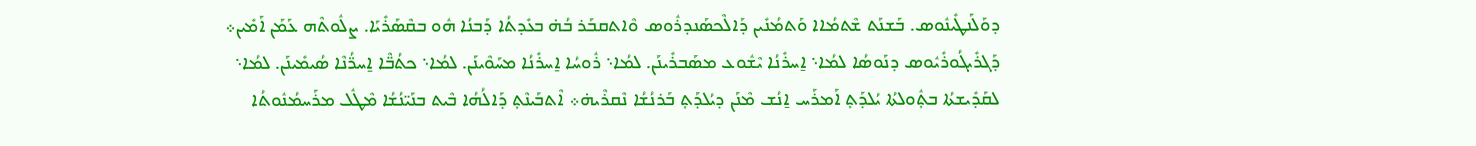ܕܘܰܠܰܢܛܺܝܢܽܘܣ. ܒܰܫܢܰܬ ܫܶܬܡܳܐܐ ܘܰܬܡܳܢܺܝܢ ܕܰܐܠܶܟܣܰܢܕܪܽܘܣ ܘܶܐܬܩܒܰܪ ܒܳܗ̇ ܒܥܺܕܬܳܐ ܕܰܒܢܳܐ ܗܽܘ ܒܩܶܣܰܪܺܝܰܐ. ܨܠܽܘܬܶܗ ܥܰܡܰܢ ܐܰܡܺܝܢ܀
ܕܰܓܪܺܝܓܳܘܪܺܝܽܘܣ ܕܢܰܘܣܳܐ ܠܡܳܐ܈ ܐ̱ܚܪܺܢܳܐ ܝܶܫܽܘܥ ܡܣܰܒܪܺܝܢܰܢ. ܠܡܳܐ܈ ܪܽܘܚܳܐ ܐ̱ܚܪܺܢܳܐ ܡܚܰܘܶܝܢܰܢ. ܠܡܳܐ܈ ܟܬܳܒ̈ܶܐ ܐ̱ܚܪ̈ܳܢܶܐ ܣܳܝܡܺܝܢܰܢ. ܠܡܳܐ܈ ܠܩܰܕܺܝܫܬܳܐ ܒܬ̥ܽܘܠܬܳܐ ܝܳܠܕܰܬ̥ ܐܰܡܪܰܚ ܐ̱ܢܳܫ ܡܶܢܰܢ ܕܝܳܠܕܰܬ̥ ܒܰܪܢܳܫܳܐ ܢܶܩܪܶܝܗ̇܀ ܐܶܬܒܰܝܢܶܬ̥ ܕܰܐܠܳܗܳܐ ܒܶܝܬ ܒܢܰܝ̈ܢܳܫܳܐ ܡܶܛܽܠ ܡܪܰܚܡܳܢܽܘܬܳܐ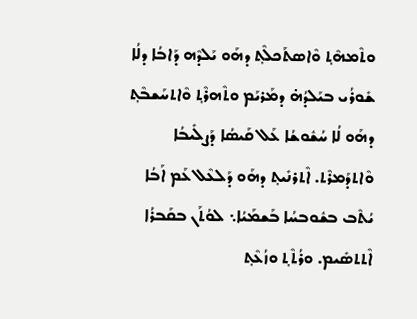ܘܬܶܡܗܶܬ̥ ܘܶܐܣܬܰܟܠܶܬ̥ ܕܗܰܘ ܝܰܠܕܶܗ ܕܰܐܒܳܐ ܕܠܳܐ ܫܺܘܪܳܝ ܒܝܰܠܕܳܗ̇ ܕܡܰܪܝܰܡ ܘܬܶܗܪܶܬ̥ ܘܶܐܬܚܰܫܒܶܬ̥ ܕܗܰܘ ܠܳܐ ܚܳܫܽܘܫܳܐ ܥܰܠ ܩܰܝܣܳܐ ܕܰܨܠܺܝܒܳܐ ܘܶܐܬܕܰܡܪܶܬ. ܐܶܬܪܢܺܝܬ̥ ܕܗܰܘ ܕܰܠܥܶܠ ܥܰܡ ܐܰܒܳܐ ܝܳܬܶܒ ܒܫܽܘܒܚܳܐ ܒܰܫܡܰܝܳܐ܆ ܠܘܳܬܰܢ ܒܩܰܒܪܳܐ ܐܶܬܬܣܺܝܡ. ܘܪܳܬܶܬ̥ ܘܙܳܥܶܬ̥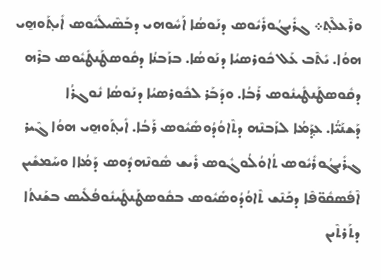ܘܪܶܥܠܶܬ̥܀ ܓܪܺܝܓܳܘܪܺܝܽܘܣ ܕܢܰܘܣܳܐ ܐܰܚܽܘܗܝ ܕܒܰܣܶܝܠܺܝܽܘܣ ܐܺܝܬ̥ܰܘܗ̱ܝ ܗܘܳܐ. ܝܺܬܶܒ ܥܰܠ ܟܽܘܪܣܝܳܐ ܕܢܰܘܣܳܐ. ܒܙܰܒܢܳܐ ܕܩܽܘܣܛܰܢܛܺܝܽܘܣ ܒܪܶܗ ܕܩܽܘܣܛܰܢܛܺܝܢܽܘܣ ܪܰܒܳܐ. ܘܕܰܒܰܪ ܠܟܽܘܪܣܝܳܐ ܕܢܰܘܣܳܐ ܢܽܘܓܪܳܐ
ܕܰܫܢܰܝ̈ܳܐ. ܥܕ̥ܰܡܳܐ ܠܙܰܒܢܶܗ ܕܬܶܐܘܳܕܳܘܣܺܝܽܘܣ ܪܰܒܳܐ. ܐܺܝܬ̥ܰܘܗ̱ܝ ܗܘܳܐ ܓܶܝܪ ܓܪܺܝܓܳܘܪܺܝܽܘܣ ܬܳܐܘܳܠܳܘܓܽܘܣ ܪܺܝܫ ܣܽܘܢܶܗܕܽܘܣ ܕܰܡܳܐܐ ܘܚܰܡܫܺܝܢ ܐܶܦܺܣܩܽܘ̈ܦܶܐ ܕܟܰܢܶܫ ܬܶܐܘܳܕܳܘܣܺܝܽܘܣ ܒܩܽܘܣܛܰܢܛܺܝܢܽܘܦܳܠܺܝܣ ܒܫܰܢܬܳܐ ܕܬܰܪܬܶܝܢ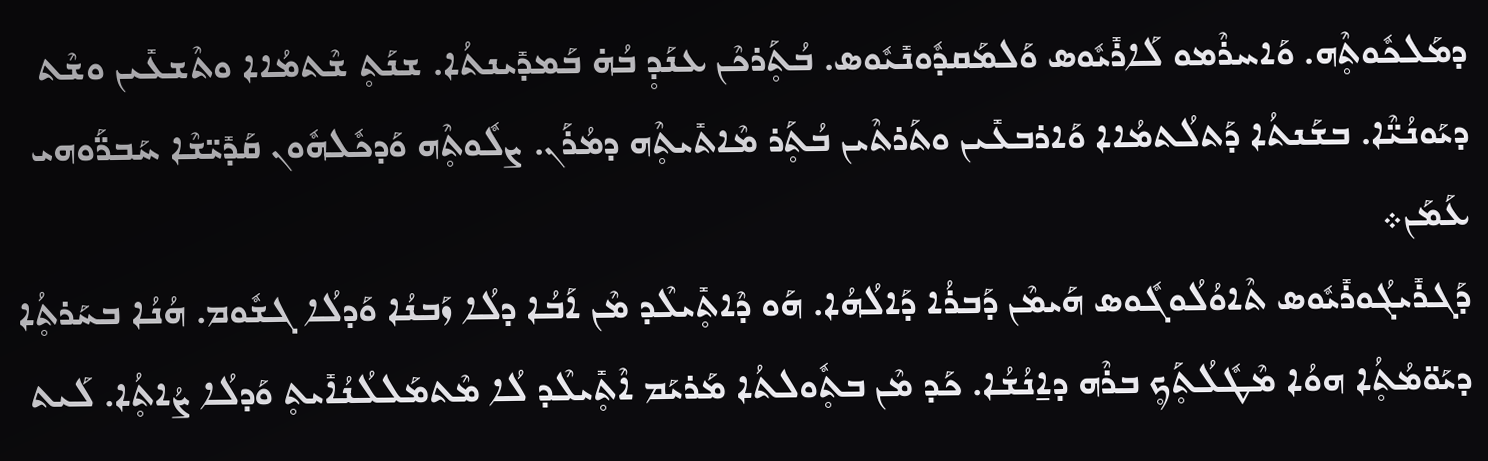ܕܡܰܠܟܽܘܬ̥ܶܗ. ܘܰܐܚܪܶܡܘ ܠܰܐܪܺܝܽܘܣ ܘܰܠܡܰܩܕܽܘܢܺܝܽܘܣ. ܒܳܬ̥ܰܪܟܶܢ ܥܢܰܕ̥ ܒܳܗ̇ ܒܰܡܕܺܝܢܬܳܐ. ܫܢܰܬ̥ ܫܶܬܡܳܐܐ ܘܬܶܫܥܺܝܢ ܘܫܶܬ ܕܝܰܘܢܳܝ̈ܶܐ. ܒܫܰܢܬܳܐ ܕܰܬܠܳܬܡܳܐܐ ܘܰܐܪܒܥܺܝܢ ܘܬܰܪܬܶܝܢ ܒܳܬ̥ܰܪ ܡܶܐܬܺܝܬ̥ܶܗ ܕܡܳܪܰܢ. ܨܠܽܘܬ̥ܶܗ ܘܰܕܟܽܠܗܽܘܢ ܩܰܕܺܝ̈ܫܶܐ ܚܰܒܪ̈ܰܘܗܝ ܥܰܡܰܢ܀
ܕܰܓܪܺܝܓܳܘܪܺܝܽܘܣ ܬܶܐܘܳܠܳܘܓܽܘܣ ܗܰܝܡܶܢ ܕܰܒܪܳܐ ܕܰܐܠܳܗܳܐ. ܗܰܘ ܕܶܐܬ̥ܺܝܠܶܕ ܡܶܢ ܐܰܒܳܐ ܕܠܳܐ ܙܰܒܢܳܐ ܘܰܕܠܳܐ ܓܫܽܘܡ. ܗܳܢܳܐ ܒܚܰܪܬ̥ܳܐ ܕܝܰܘ̈ܡܳܬ̥ܳܐ ܗܘܳܐ ܡܶܛܽܠܳܬ̥ܰܟ̥ ܒܪܶܗ ܕܐ̱ܢܳܫܳܐ. ܟܰܕ ܡܶܢ ܒܬ̥ܽܘܠܬܳܐ ܡܰܪܝܰܡ ܐܶܬ̥ܺܝܠܶܕ ܠܳܐ ܡܶܬܡܰܠܠܳܢܳܐܺܝܬ̥ ܘܰܕܠܳܐ ܨܳܐܬ̥ܳܐ. ܠܰܝܬ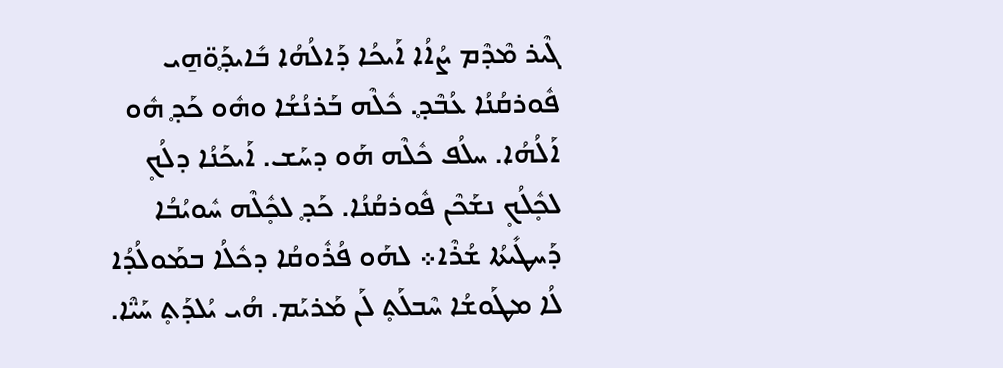ܓܶܝܪ ܡܶܕܶܡ ܨܳܐܳܐ ܐܰܝܟܳܐ ܕܰܐܠܳܗܳܐ ܒܺܐܝܕ̥ܰܘ̈ܗ̱ܝ ܦܽܘܪܩܳܢܳܐ ܥܳܒܶܕ̥. ܟܽܠܶܗ ܒܰܪܢܳܫܳܐ ܘܗܽܘ ܟܰܕ̥ ܗܽܘ ܐܰܠܳܗܳܐ. ܚܠܳܦ ܟܽܠܶܗ ܗܰܘ ܕܚܰܫ. ܐܰܝܟܰܢܳܐ ܕܠܳܟ̥ ܠܟ̥ܽܠܳܟ̥ ܢܫܰܟܶܢ ܦܽܘܪܩܳܢܳܐ. ܟܰܕ̥ ܠܟ̥ܽܠܶܗ ܚܽܘܝܳܒܳܐ
ܕܰܚܛܺܝܬܳܐ ܫܳܪܶܐ܀ ܠܗܰܘ ܦܳܪܽܘܩܳܐ ܕܟܽܠܳܐ ܒܡܰܘܠܳܕܳܐ ܠܳܐ ܡܛܰܘܫܳܐ ܚܶܒܠܰܬ̥ ܠܰܢ ܡܰܪܝܰܡ. ܗܳܝ ܝܳܠܕܰܬ̥ ܚܰܝ̈ܶܐ.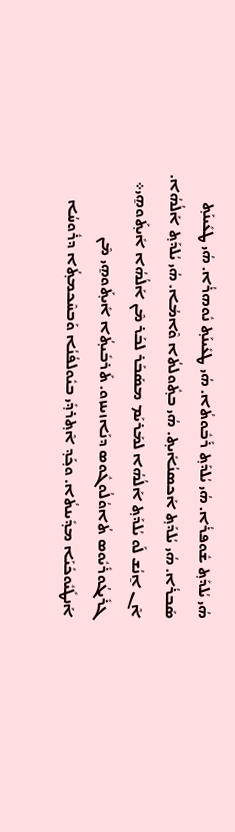ܗܳܝ ܝܳܠܕܰܬ̥ ܫܽܘܦܪܳܐ. ܗܳܝ ܝܳܠܕܰܬ̥ ܪܰܒܽܘܬܳܐ. ܗܳܝ ܛܥܺܝܢܰܬ̥ ܢܽܘܗܪܳܐ. ܗܳܝ ܛܥܺܝܢܰܬ̥ ܣܰܒܪܳܐ. ܗܳܝ ܝܳܠܕܰܬ̥ ܐܰܟܣܢܳܐܺܝܬ̥. ܗܳܝ ܒܬ̥ܽܘܠܬܳܐ ܘܶܐܡܳܐ. ܗܳܝ ܝܳܠܕܰܬ̥ ܐܰܠܳܗܳܐ. ܐܶܢ ܐ̱ܢܳܫ ܠܰܘ ܝܳܠܕܰܬ̥ ܐܰܠܳܗܳܐ ܠܡܰܪܝܰܡ ܡܣܰܒܰܪ ܠܒܰܪ ܡܶܢ ܐܰܠܳܗܳܐ ܐܺܝܬ̥ܰܘܗ̱ܝ܀
ܓܪܺܝܓܳܘܪܺܝܽܘܣ ܬܳܐܘܳܠܳܘܓܽܘܣ ܕܢܰܐܙܝܢܙܘ. ܬܰܪܒܺܝܬ̥ܳܐ ܐܺܝܬ̥ܰܘܗ̱ܝ ܡܶܢ ܐܰܢܛܺܝܽܘܟܺܝܰܐ ܡܕ̥ܺܝܢܬܳܐ. ܘܟ̥ܰܕ̥ ܐܶܬ̥ܪܕ̥ܺܝ ܒܝܽܘܠܦܳܢܳܐ ܘܰܒܚܶܟܡܬ̥ܳܐ ܕܪܽܘܚܳܐ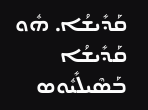ܩܰܕܺܝܫܳܐ. ܗܽܘ ܩܰܕܺܝܫܳܐ ܒܰܣܶܝܠܺܝܽܘܣ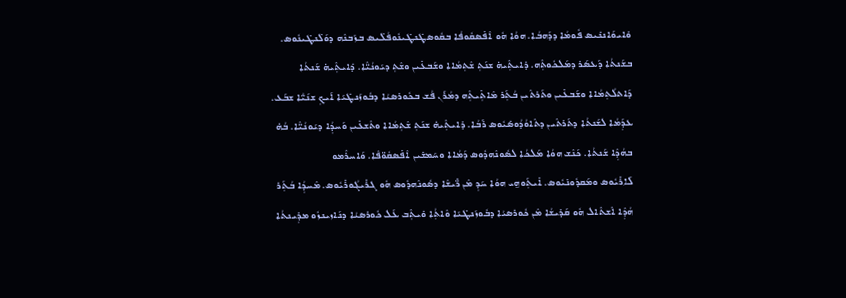ܘܺܐܝܘܰܐܢܢܺܝܣ ܦܽܘܡܳܐ ܕܕܰܗܒܳܐ. ܗܘܳܐ ܗܽܘ ܐܶܦܺܣܩܽܘܦܳܐ ܒܩܽܘܣܛܺܢܛܺܝܢܽܘܦܳܠܺܝܣ ܒܙܰܒܢܶܗ ܕܘܰܠܺܢܛܺܝܢܽܘܣ. ܒܫܰܢܬܳܐ ܕܰܥܣܰܪ ܕܡܰܠܟܽܘܬ̥ܶܗ. ܕܺܐܝܬ̥ܶܝܗ̇ ܫܢܰܬ̥ ܫܶܬ̥ܡܳܐܐ ܘܫܰܒܥܺܝܢ ܘܫܶܬ̥ ܕܝܰܘܢܳܝ̈ܶܐ. ܕܺܐܝܬ̥ܶܝܗ̇ ܫܰܢܬܳܐ ܕܰܐܬܠܳܬ̥ܡܳܐܐ ܘܫܰܒܥܺܝܢ ܘܬܰܪܬܶܝܢ ܒܳܬ̥ܰܪ ܡܶܐܬ̥ܺܝܬ̥ܶܗ ܕܡܳܪܰܢ ܦܳܫ ܒܟܽܘܪܣܝܳܐ ܕܒܽܘܙܰܢܛܺܝܰܐ ܐܰܝܟ̥ ܫܢܰܝ̈ܳܐ ܫܒܰܥ. ܥܕ̥ܰܡܳܐ ܠܫܰܢܬܳܐ ܕܬܰܪܬܶܝܢ ܕܬܶܐܘܳܕܳܘܣܺܝܽܘܣ ܪܰܒܳܐ. ܕܺܐܝܬ̥ܶܝܗ̇ ܫܢܰܬ̥ ܫܶܬ̥ܡܳܐܐ ܘܬܶܫܥܺܝܢ ܘܰܚܕ̥ܳܐ ܕܝܰܘܢܳܝ̈ܶܐ. ܒܳܗ̇ ܒܗܳܕ̥ܶܐ ܫܰܢܬܳܐ. ܟܰܢܶܫ ܗܘܳܐ ܡܰܠܟܳܐ ܠܣܽܘܢܶܗܕܽܘܣ ܕܰܡܳܐܐ ܘܚܰܡܫܺܝܢ ܐܶܦܺܣܩܽܘ̈ܦܶܐ. ܘܰܐܚܪܶܡܘ
ܠܰܐܪܺܝܽܘܣ ܘܡܰܩܕܽܘܢܺܝܽܘܣ. ܐܺܝܬ̥ܰܘܗ̱ܝ ܗܘܳܐ ܚܰܕ̥ ܡܶܢ ܪ̈ܺܝܫܶܐ ܕܣܽܘܢܶܗܕܽܘܣ ܗܽܘ ܓܪܺܝܓܳܘܪܺܝܽܘܣ. ܡܶܚܕ̥ܳܐ ܒܳܬ̥ܰܪ ܗܳܕ̥ܶܐ ܐܶܫܬܶܐܠ ܗܽܘ ܩܰܕܺܝܫܳܐ ܡܶܢ ܟܽܘܪܣܝܳܐ ܕܒܽܘܙܰܢܛܺܝܰܐ ܘܶܐܬ̥ܳܐ ܘܺܝܬ̥ܶܒ ܥܰܠ ܟܽܘܪܣܝܳܐ ܕܢܰܐܙܝܢܙܽܘ ܡܕ̥ܺܝܢܬܳܐ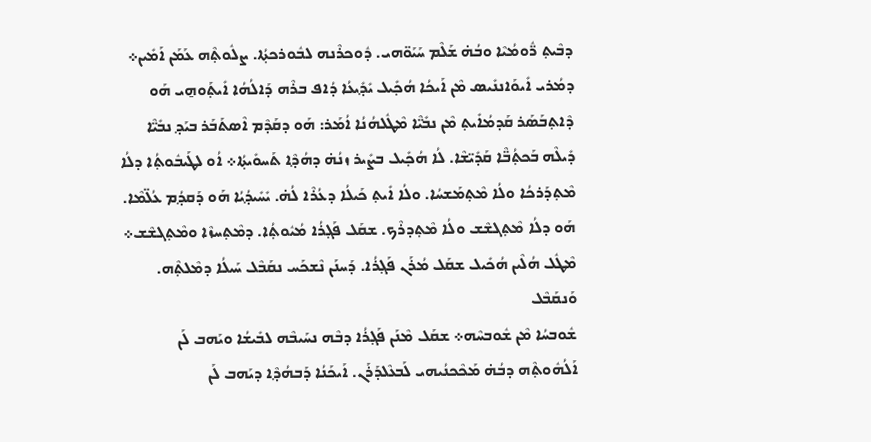ܕܒܶܝܬ̥ ܪ̈ܽܘܡܳܝܶܐ ܘܒܳܗ̇ ܫܰܠܶܡ ܚܰܝܰܘ̈ܗܝ. ܕܽܘܟܪܶܢܗ ܠܒܽܘܪܟܬ̥ܳܐ. ܨܠܽܘܬ̥ܶܗ ܥܰܡܰܢ ܐܰܡܺܝܢ܀
ܕܡܳܪܝ ܐܺܝܘܰܐܢܢܺܝܣ ܡܶܢ ܐܰܝܟܳܐ ܗܳܟ̥ܺܝܠ ܝܺܕ̥ܺܝܥܳܐ ܕܳܐܦ ܒܪܶܗ ܕܰܐܠܳܗܳܐ ܐܺܝܬ̥ܰܘܗ̱ܝ ܗܰܘ ܕܶܐܬ̥ܒܰܣܰܪ ܩܰܕܡܳܐܺܝܬ̥ ܡܶܢ ܢܒܺܝ̈ܶܐ ܡܶܛܽܠܗܳܢܳܐ ܐܳܡܰܪ: ܗܰܘ ܕܩܰܕܶܡ ܐܶܣܬܰܒܰܪ ܒܝܰܕ̥ ܢܒܺܝ̈ܶܐ ܕܺܝܠܶܗ ܒܰܟܬ̥ܳܒ̈ܶܐ ܩܰܕܺܝ̈ܫܶܐ. ܠܳܐ ܗܳܟ̥ܺܝܠ ܒܨܺܝܪ ܙܢܳܗ̇ ܕܗܳܕ̥ܶܐ ܬܰܚܘܺܝܬ̥ܳܐ܀ ܐܳܘ ܠܛܰܝܒܽܘܬ̥ܳܐ ܕܠܳܐ ܡܶܬ̥ܕܰܪܟܳܐ ܘܠܳܐ ܡܶܬ̥ܡܰܫܚܳܐ. ܘܠܳܐ ܐܺܝܬ̥ ܟܰܝܠܳܐ ܕܥܳܪܶܐ ܠܳܗ̇. ܝܺܚܺܝܕ̥ܳܝܳܐ ܗܰܘ ܕܰܩܕ̥ܳܡ ܥܳܠ̈ܡܶܐ. ܗܰܘ ܕܠܳܐ ܡܶܬ̥ܓܫܶܫ ܘܠܳܐ ܡܶܬ̥ܕܪܶܟ. ܫܩܰܠ ܦܰܓ̥ܪܳܐ ܡܳܝܽܘܬ̥ܳܐ. ܕܡܶܬ̥ܚܙܶܐ ܘܡܶܬ̥ܓܫܶܫ܀ ܡܶܛܽܠ ܗܳܠܶܝܢ ܗܳܟܺܝܠ ܫܩܰܠ ܡܳܪܰܢ ܦܰܓ̥ܪܳܐ. ܕܰܚܢܰܢ ܢܶܫܟܰܚ ܢܩܰܒܶܠ ܚܰܝܠܳܐ ܕܡܶܠܬ̥ܶܗ. ܘܰܢܩܰܒܶܠ
ܫܽܘܒܚܳܐ ܡܶܢ ܫܽܘܒܚܶܗ܀ ܫܩܰܠ ܡܶܢܰܢ ܦܰܓ̥ܪܳܐ ܕܒܶܗ ܢܚܰܝܒܶܗ ܠܒܺܝܫܳܐ ܘܝܰܗܒ ܠܰܢ ܐܰܠܳܗܽܘܬ̥ܶܗ ܕܒܳܗ̇ ܡܰܟܶܟܢܳܝܗܝ ܠܰܒܥܶܠܕܰܪܰܢ. ܐܰܝܟܰܢܳܐ ܕܰܒܗܳܕ̥ܶܐ ܕܝܰܗܒ ܠܰܢ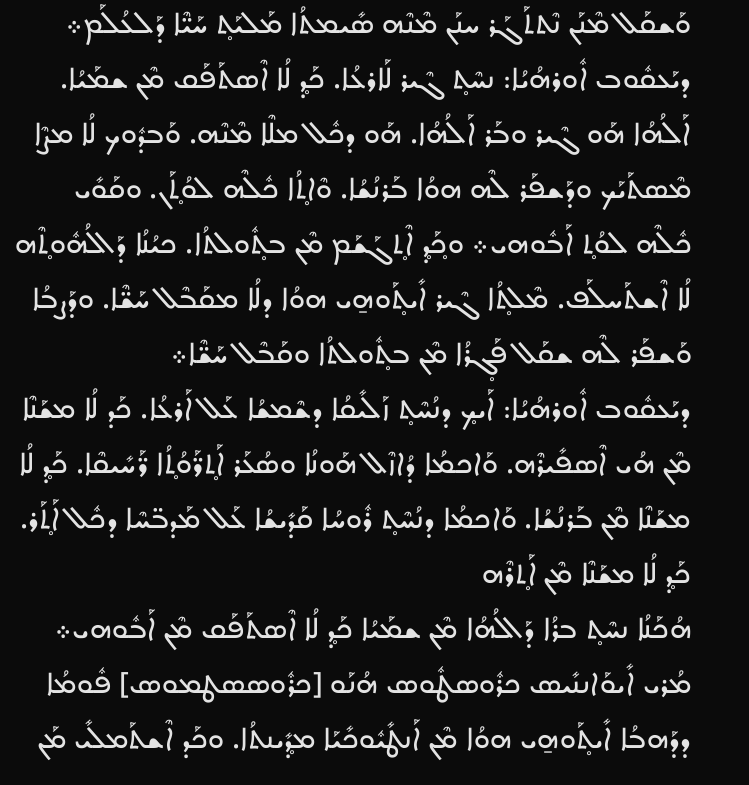ܘܰܫܩܰܠ ܡܶܢܰܢ ܢܶܬܬܰܓܰܪ ܚܢܰܢ ܡܶܢܶܗ ܣܺܝܡܬܳܐ ܡܰܠܝܰܬ̥ ܚܰܝ̈ܶܐ ܕܰܠܥܳܠܰܡ܀
ܕܝܰܥܩܽܘܒ ܐܽܘܪܗܳܝܳܐ: ܢܚܶܬ̥ ܓܶܝܪ ܠܰܐܪܥܳܐ. ܟܰܕ̥ ܠܳܐ ܐܶܣܬܰܦܰܩ ܡܶܢ ܫܡܰܝܳܐ. ܐܰܠܳܗܳܐ ܗܰܘ ܓܶܝܪ ܘܒܰܪ ܐܰܠܳܗܳܐ. ܗܰܘ ܕܟܽܠ ܡܠܶܐ ܡܶܢܶܗ. ܘܰܒܕܽܘܟ ܠܳܐ ܡܨܶܐ ܡܶܣܬܰܝܰܟ ܘܕܰܫܦܰܪ ܠܶܗ ܗܘܳܐ ܒܰܪܢܳܫܳܐ. ܘܶܐܬ̥ܳܐ ܟܽܠܶܗ ܠܘܳܬ̥ܰܢ. ܘܩܰܘܺܝ ܟܽܠܶܗ ܠܘܳܬ̥ ܐܰܒܽܘܗܝ܀ ܘܟ̥ܰܕ̥ ܐܶܬ̥ܓܰܫܰܡ ܡܶܢ ܒܬ̥ܽܘܠܬܳܐ. ܟܝܳܢܳܐ ܕܰܐܠܳܗܽܘܬ̥ܶܗ ܠܳܐ ܐܶܫܬܰܚܠܰܦ. ܡܶܠܬ̥ܳܐ ܓܶܝܪ ܐܺܝܬ̥ܰܘܗ̱ܝ ܗܘܳܐ ܕܠܳܐ ܡܩܰܒܶܠ ܚܰܫ̈ܶܐ. ܘܕܰܨܒܳܐ ܘܰܫܦܰܪ ܠܶܗ ܫܩܰܠ ܦܰܓ̥ܪܳܐ ܡܶܢ ܒܬ̥ܽܘܠܬܳܐ ܘܩܰܒܶܠ ܚܰܫ̈ܶܐ܀
ܕܝܰܥܩܽܘܒ ܐܽܘܪܗܳܝܳܐ: ܐܰܝܟ̥ ܕܢܳܚܶܬ̥ ܙܰܠܺܝܩܳܐ ܕܫܶܡܫܳܐ ܥܰܠ ܐܰܪܥܳܐ. ܟܰܕ ܠܳܐ ܡܫܰܢܶܐ ܡܶܢ ܗܳܝ ܐܶܣܦܺܝܪܶܗ. ܘܰܐܟܡܳܐ ܕܳܐܙܶܠ ܗܰܘܢܳܐ ܘܣܳܥܰܪ ܐܰܬ̥ܪ̈ܰܘܳܬ̥ܳܐ ܪ̈ܰܚܺܝܩܶܐ. ܟܰܕ̥ ܠܳܐ ܡܫܰܢܶܐ ܡܶܢ ܒܰܪܢܳܫܳܐ. ܘܰܐܟܡܳܐ ܕܢܳܚܶܬ̥ ܪܽܘܚܳܐ ܩܰܕܺܝܫܳܐ ܥܰܠ ܡܰܕܒ̈ܚܶܐ ܕܟܽܠ ܐܰܬ̥ܰܪ. ܟܰܕ̥ ܠܳܐ ܡܫܰܢܶܐ ܡܶܢ ܐܰܬ̥ܪܶܗ
ܗܳܟܰܢܳܐ ܢܚܶܬ̥ ܒܪܳܐ ܕܰܐܠܳܗܳܐ ܡܶܢ ܫܡܰܝܳܐ ܟܰܕ̥ ܠܳܐ ܐܶܣܬܰܦܰܩ ܡܶܢ ܐܰܒܽܘܗܝ܀
ܡܳܪܝ ܐܺܝܘܰܐܢܢܺܝܣ ܟܪܽܘܣܛܽܘܣ ܗܳܢܰܘ [ܟܪܽܘܣܣܛܡܘܣ] ܦܽܘܡܳܐ ܕܕܰܗܒܳܐ ܐܺܝܬ̥ܰܘܗ̱ܝ ܗܘܳܐ ܡܶܢ ܐܰܢܛܺܝܽܘܟܺܝܰܐ ܡܕ̥ܺܝܢܬܳܐ. ܘܟܰܕ ܐܶܫܬܰܡܠܺܝ ܡܰܢ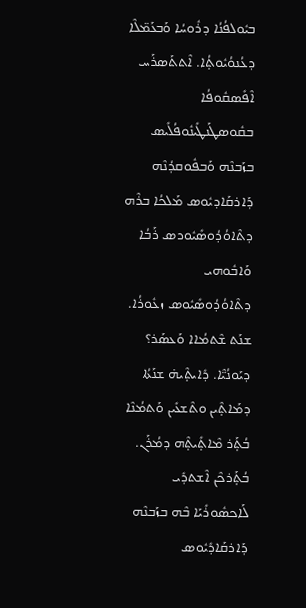ܒܝܽܘܠܦܳܢܳܐ ܕܪܽܘܚܳܐ ܘܰܒܥܰܡ̈ܠܶܐ ܕܥܳܢܘܳܝܽܘܬ̥ܳܐ. ܐܶܬܬܰܣܪܰܚ ܐܶܦܺܣܩܽܘܦܳܐ ܒܩܽܘܣܛܰܢܛܺܝܢܽܘܦܳܠܺܝܣ ܒܙܰܒܢܶܗ ܘܰܒܦܽܘܩܕܳܢܶܗ ܕܰܐܪܩܰܐܕܝܽܘܣ ܡܰܠܟܳܐ ܒܪܶܗ ܕܬܶܐܘܳܕܳܘܣܺܝܽܘܖܣ ܪܰܒܳܐ ܘܰܐܒܽܘܗܝ ܕܬܶܐܘܳܕܳܘܣܺܝܽܘܣ ܙܥܽܘܪܳܐ. ܫܢܰܬ ܫܶܬܡܳܐܐ ܘܰܥܣܰܪ؟ ܕܝܰܘܢܳܝ̈ܶܐ. ܕܺܐܝܬ̥ܶܝܗ̇ ܫܢܰܬܳܐ ܕܡܰܐܬ̥ܶܝܢ ܘܬܶܫܥܺܝܢ ܘܰܬܡܳܢܶܐ ܒܳܬ̥ܰܪ ܡܶܐܬ̥ܺܝܬ̥ܶܗ ܕܡܳܪܰܢ. ܒܳܬ̥ܰܪܟܶܢ ܐܶܫܬܕܺܝ ܠܰܐܟܣܽܘܪܺܝܰܐ ܒܶܗ ܒܙܰܒܢܶܗ ܕܰܐܪܩܰܐܕܺܝܽܘܣ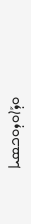ܘܕܰܐܘܕܘܟܣܝܐ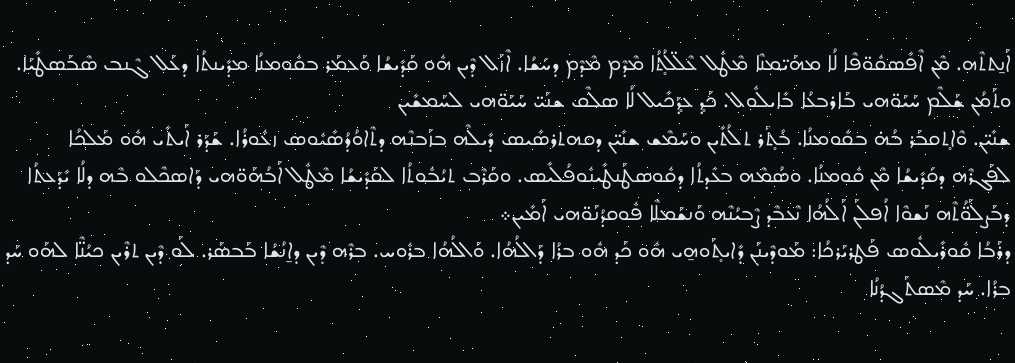ܐܰܢ̱ܬܬܶܗ. ܡܶܢ ܐܶܦܺܣܩܽܘ̈ܦܶܐ ܠܳܐ ܡܗܰܝ̈ܡܢܶܐ ܡܶܛܽܠ ܥܶܠ̈ܠܳܬ̥ܳܐ ܡܶܕܶܡ ܡܶܕܶܡ ܕܚܰܫܳܐ. ܐܶܙܰܠ ܕܶܝܢ ܗܽܘ ܩܰܕܺܝܫܳܐ ܘܰܥܡܰܪ ܒܩܽܘܡܢܳܐ ܡܕܺܝܢܬܳܐ ܕܥܰܠ ܓܶܢܒ ܣܶܒܰܣܛܺܝܰܐ. ܘܬܰܡܳܢ ܫܰܠܶܡ ܚܰܝܰܘ̈ܗܝ ܒܰܐܪܒܥܳܐ ܒܺܐܝܠܽܘܠ. ܟܰܕ̥ ܥܕ̥ܰܟܺܝܠ ܠܳܐ ܣܠܶܩ ܫܢܰܝ̈ ܚܰܝܰܘ̈ܗܝ ܠܚܰܡܫܺܝܢ
ܫܢܺܝ̈ܢ. ܘܶܐܬ̥ܩܒܰܪ ܒܳܗ̇ ܒܩܽܘܡܢܳܐ. ܒܳܬ̥ܰܪ ܬܠܳܬܺܝܢ ܘܚܰܡܶܫ ܫܢܺܝ̈ܢ ܕܩܗܬܪܣܺܝܣ ܕܺܝܠܶܗ ܒܙܰܒܢܶܗ ܕܬܶܐܘܳܕܳܣܺܝܽܘܣ ܙܥܽܘܪܳܐ. ܫܰܕܰܪ ܐܰܝܬܺܝ ܗܽܘ ܡܰܠܟܳܐ ܠܦܰܓܪܶܗ ܕܩܰܕܺܝܫܳܐ ܡܶܢ ܩܽܘܡܢܳܐ. ܘܣܳܡܶܗ ܒܥܺܕܬܳܐ ܕܩܽܘܣܛܰܢܛܺܝܢܽܘܦܳܠܺܝܣ. ܘܩܰܪܶܒ ܬܝܳܒܽܘܬܳܐ ܠܩܰܕܺܝܫܳܐ ܡܶܛܽܠ ܐܰܒܳܗܰܘ̈ܗܝ ܕܰܐܣܟܶܠܘ ܒܶܗ ܕܠܳܐ ܝܺܕܰܥܬܳܐ ܕܒܰܨܠܰܘ̈ܳܬܶܗ ܢܰܫܘܶܐ ܐܳܦܠܰܢ ܐܰܠܳܗܳܐ ܢܶܥܒܶܕ ܨܶܒܝܳܢܶܗ ܘܰܢܫܰܡܠܶܐ ܦܽܘܩܕܳܢܰܘ̈ܗܝ ܐܰܡܺܝܢ܀
ܕܪܰܒܳܐ ܩܽܘܪܺܝܠܽܘܣ ܦܰܛܪܝܰܪܟܳܐ: ܡܰܘܕܶܝܢܰܢ ܕܺܐܝܬ̥ܰܘܗ̱ܝ ܗܽܘ ܟܰܕ ܗܽܘ ܒܪܳܐ ܕܰܐܠܳܗܳܐ. ܘܰܐܠܳܗܳܐ ܒܪܽܘܚ. ܒܪܶܗ ܕܶܝܢ ܕܐ̱ܢܳܫܳܐ ܒܰܒܣܰܪ. ܠܰܘ ܕܶܝܢ ܬܪܶܝܢ ܟܝܳܢ̈ܶܐ ܠܗܰܘ ܚܰܕ ܒܪܳܐ. ܚܰܕ ܡܶܣܬܰܓܕܳܢܳܐ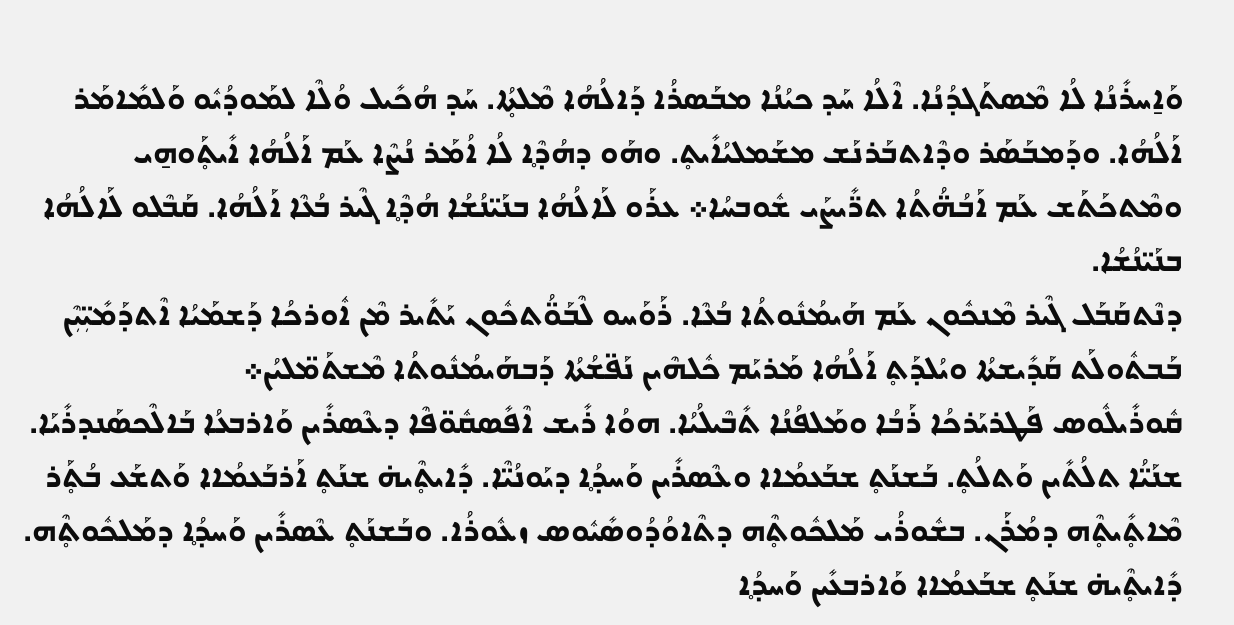ܘܰܐ̱ܚܪܺܢܳܐ ܠܳܐ ܡܶܣܬܰܓܕܳܢܳܐ. ܐܶܠܳܐ ܚܰܕ ܟܝܳܢܳܐ ܡܒܰܣܪܳܐ ܕܰܐܠܳܗܳܐ ܡܶܠܬ̥ܳܐ. ܚܰܕ ܗܳܟܺܝܠ ܘܳܠܶܐ ܠܡܰܘܕܳܝܽܘ ܘܰܠܡܺܐܡܰܪ ܐܰܠܳܗܳܐ. ܘܕܰܡܒܰܣܰܪ ܘܕܶܐܬܒܰܪܢܰܫ ܡܫܰܡܠܝܳܐܺܝܬ̥. ܘܗܰܘ ܕܗܳܕ̥ܶܐ ܠܳܐ ܐܳܡܰܪ ܢܳܨܶܐ ܥܰܡ ܐܰܠܳܗܳܐ ܐܺܝܬ̥ܰܘܗ̱ܝ ܘܡܶܬܟܰܬܰܫ ܥܰܡ ܐܰܒܳܗ̈ܳܬܳܐ ܬܪ̈ܺܝܨܰܝ ܫܽܘܒܚܳܐ܀ ܥܪܰܘ ܠܰܐܠܳܗܳܐ ܒܢܰܝ̈ܢܳܫܳܐ ܗܳܕ̥ܶܐ ܓܶܝܪ ܒܳܥܶܐ ܐܰܠܳܗܳܐ. ܩܰܒܶܠܘ ܠܰܐܠܳܗܳܐ ܒܢܰܝ̈ܢܳܫܳܐ.
ܕܢܶܬܩܰܒܰܠ ܓܶܝܪ ܡܶܢܟܽܘܢ ܥܰܡ ܗܰܝܡܳܢܽܘܬܳܐ ܒܳܥܶܐ. ܪܰܘܰܚܘ ܠܶܒܰܘ̈ܳܬܟܽܘܢ ܝܰܬܺܝܪ ܡܶܢ ܐܽܘܪܟܳܐ ܕܰܫܡܰܝܳܐ ܐܶܬܕܰܡܺܝܼ̈ܝܼܶܢ ܒܰܒܬܽܘܠܰܬ ܩܰܕܺܝܫܬܳܐ ܘܝܳܠܕܰܬ̥ ܐܰܠܳܗܳܐ ܡܰܪܝܰܡ ܟܽܠܗܶܝܢ ܢܰܦ̈ܫܳܬܳܐ ܕܰܒܗܰܝܡܳܢܽܘܬܳܐ ܡܶܫܬܰܡ̈ܠܝܳܢ܀
ܩܽܘܪܺܝܠܽܘܣ ܦܰܛܪܝܰܪܟܳܐ ܪܰܒܳܐ ܘܡܰܠܦܳܢܳܐ ܬܺܒܶܝܠܳܝܳܐ. ܗܘܳܐ ܪܺܝܫ ܐܶܦܺܣܩܽܘ̈ܦܶܐ ܕܥܶܣܪܺܝܢ ܘܰܐܪܒܥܳܐ ܒܰܐܠܶܟܣܰܢܕܪܺܝܰܐ. ܫܢܰܝ̈ܳܐ ܬܠܳܬܺܝܢ ܘܰܬܠܳܬ̥. ܒܰܫܢܰܬ̥ ܫܒܰܥܡܳܐܐ ܘܥܶܣܪܺܝܢ ܘܰܚܕ̥ܳܐ ܕܝܰܘܢܳܝ̈ܶܐ. ܕܺܐܝܬ̥ܶܝܗ̇ ܫܢܰܬ̥ ܐܰܪܒܰܥܡܳܐܐ ܘܰܬܫܰܥ ܒܳܬ̥ܰܪ ܡܶܐܬ̥ܺܝܬ̥ܶܗ ܕܡܳܪܰܢ. ܒܫܽܘܪܳܝ ܡܰܠܟܽܘܬ̥ܶܗ ܕܬܶܐܘܳܕܳܘܣܺܝܽܘܣ ܙܥܽܘܪܳܐ. ܘܒܰܫܢܰܬ̥ ܥܶܣܪܺܝܢ ܘܰܚܕ̥ܳܐ ܕܡܰܠܟܽܘܬ̥ܶܗ. ܕܺܐܝܬ̥ܶܝܗ̇ ܫܢܰܬ̥ ܫܒܰܥܡܳܐܐ ܘܰܐܪܒܥܺܝܢ ܘܰܚܕ̥ܳܐ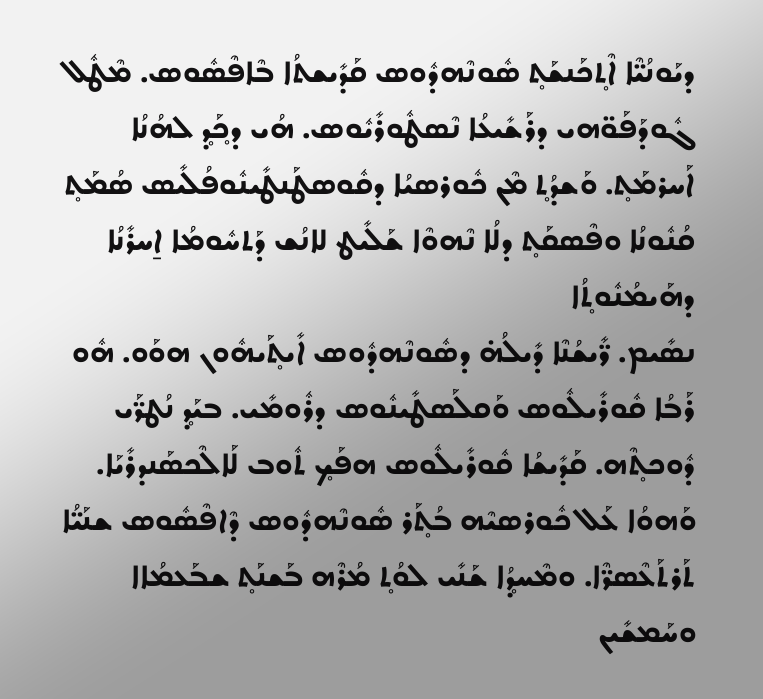ܕܝܰܘܢܳܝ̈ܶܐ ܐܶܬ̥ܟܰܢܫܰܬ̥ ܣܽܘܢܶܗܕܽܘܣ ܩܰܕܺܝܫܬܳܐ ܒܶܐܦܶܣܽܘܣ. ܡܶܛܽܠ ܓܽܘܕܰܦܰܘ̈ܗܝ ܕܪܰܫܺܝܥܳܐ ܢܶܣܛܽܘܪܺܝܽܘܣ. ܗܳܝ ܕܟ̥ܰܕ̥ ܠܗܳܢܳܐ ܐܰܚܪܡܰܬ̥. ܘܰܫܕܳܬ̥ ܡܶܢ ܟܽܘܪܣܝܳܐ ܕܩܽܘܣܛܰܢܛܺܝܢܽܘܦܳܠܺܝܣ ܣܳܡܰܬ̥ ܩܳܢܽܘܢܳܐ ܘܦܶܣܩܰܬ̥ ܕܠܳܐ ܢܶܗܘܶܐ ܫܰܠܺܝܛ ܠܐܢܳܫ ܕܰܬܚܽܘܡܳܐ ܐ̱ܚܪܺܢܳܐ ܕܗܰܝܡܳܢܽܘܬ̥ܳܐ
ܢܣܺܝܡ. ܪ̈ܺܝܫܳܢܶܐ ܕܺܝܠܳܗ̇ ܕܣܽܘܢܶܗܕܽܘܣ ܐܺܝܬ̥ܰܝܗܽܘܢ ܗܘܰܘ. ܗܽܘ ܪܰܒܳܐ ܩܽܘܪܺܝܠܽܘܣ ܘܰܩܠܰܣܛܺܝܢܽܘܣ ܕܪܽܘܡܺܝ. ܒܝܰܕ̥ ܢܳܛܪ̈ܰܝ ܕܽܘܟܬ̥ܶܗ. ܩܰܕܺܝܫܳܐ ܩܽܘܪܺܝܠܽܘܣ ܗܦܰܟ̥ ܬܽܘܒ ܠܰܐܠܶܟܣܰܢܕܪܺܝܰܐ. ܘܰܗܘܳܐ ܥܰܠ ܟܽܘܪܣܝܶܗ ܒܳܬ̥ܰܪ ܣܽܘܢܶܗܕܽܘܣ ܕܶܐܦܶܣܽܘܣ ܫܢܰܝ̈ܳܐ ܬܰܪܬܰܥܶܣܪ̈ܶܐ. ܘܡܶܚܕ̥ܳܐ ܫܰܢܺܝ ܠܘܳܬ̥ ܡܳܪܶܗ ܒܰܫܢܰܬ̥ ܫܒܰܥܡܳܐܐ ܘܚܰܡܫܺܝܢ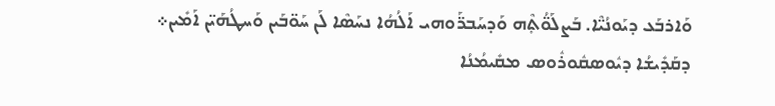ܘܰܐܪܒܰܥ ܕܝܰܘܢܳܝ̈ܶܐ. ܒܰܨܠܰܘ̈ܳܬ̥ܶܗ ܘܰܕܚܰܒܪ̈ܰܘܗܝ ܐܰܠܳܗܳܐ ܢܚܰܣܶܐ ܠܰܢ ܚܰܘ̈ܒܰܝܢ ܘܰܚܛܳܗܰܝ̈ܢ ܐܰܡܺܝܢ܀
ܕܩܰܕܺܝܫܳܐ ܕܝܽܘܣܩܽܘܪܽܘܣ ܡܩܺܝܡܳܢܳܐ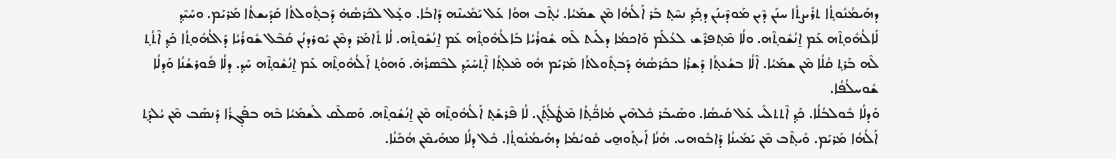ܕܗܰܝܡܳܢܽܘܬ̥ܳܐ ܬܪܺܝܨܬܳܐ ܚܢܰܢ ܕܶܝܢ ܡܰܘܕܶܝܢܰܢ ܕܟ̥ܰܕ̥ ܢܚܶܬ̥ ܒܰܪ ܐܰܠܳܗܳܐ ܡܶܢ ܫܡܰܝܳܐ. ܝܳܬ̥ܶܒ ܗܘܳܐ ܥܰܠ ܝܰܡܺܝܢܶܗ ܕܰܐܒܳܐ. ܘܥ̣ܰܠ ܠܟܰܪܣܳܗ̇ ܕܰܒܬ̥ܽܘܠܬܳܐ ܩܰܕܺܝܫܬܳܐ ܡܰܪܝܰܡ. ܘܚܰܝܶܕ̥ ܠܰܐܠܳܗܽܘܬ̥ܶܗ ܥܰܡ ܐ̱ܢܳܫܽܘܬ̥ܶܗ. ܘܠܳܐ ܡܶܬ̥ܦܪܶܫ ܠܥܳܠܰܡ ܘܰܐܟܡܳܐ ܕܠܰܝܬ ܠܶܗ ܫܽܘܪܳܝܳܐ ܒܰܐܠܳܗܽܘܬ̥ܶܗ ܥܰܡ ܐ̱ܢܳܫܽܘܬ̥ܶܗ. ܠܳܐ ܬܺܐܡܰܪ ܕܡܶܢ ܝܽܘܪܕܢܳܢ ܩܰܒܶܠ ܫܽܘܪܳܝܳܐ ܕܰܐܠܳܗܽܘܬ̥ܳܐ ܟܰܕ̥ ܐܶܬܳܬ̥ ܠܶܗ ܒܰܪܬ̥ ܩܳܠܳܐ ܡܶܢ ܫܡܰܝܳܐ. ܐܶܠܳܐ ܒܫܳܥܬ̥ܳܐ ܕܰܫܪܳܐ ܒܟܰܪܣܳܗ̇ ܕܰܒܬ̥ܽܘܠܬܳܐ ܡܰܪܝܰܡ ܗܽܘ ܡܶܠܬ̥ܳܐ ܐܶܬ̥ܚܰܝܰܕ̥ ܠܒܶܣܪܳܗ̇. ܘܰܗܘܳܬ̥ ܐܰܠܳܗܽܘܬ̥ܶܗ ܥܰܡ ܐ̱ܢܳܫܽܘܬ̥ܶܗ ܚܰܕ̥. ܕܠܳܐ ܦܽܘܪܫܳܢܳܐ ܘܰܕܠܳܐ ܫܽܘܚܠܳܦܳܐ.
ܘܰܕܠܳܐ ܒܽܘܠܒܳܠܳܐ. ܟܰܕ̥ ܐܶܬܬܠܺܝ ܥܰܠ ܩܰܝܣܳܐ. ܘܣܰܝܒܰܪ ܟܽܠܗܶܝܢ ܡܳܐܟ̈ܳܬ̥ܳܐ ܡܶܛܽܠܳܬ̥ܰܢ. ܠܳܐ ܦܶܪܫܰܬ̥ ܐܰܠܳܗܽܘܬ̥ܶܗ ܡܶܢ ܐ̱ܢܳܫܽܘܬ̥ܶܗ. ܘܰܣܠܶܩ ܠܰܫܡܰܝܳܐ ܒܶܗ ܒܦܰܓ̥ܪܳܐ ܕܰܢܣܰܒ ܡܶܢ ܝܳܠܕܰܬ̥ ܐܰܠܳܗܳܐ ܡܰܪܝܰܡ. ܘܺܝܬ̥ܶܒ ܡܶܢ ܝܰܡܺܝܢܳܐ ܕܰܐܒܽܘܗܝ. ܗܳܢܳܐ ܐܺܝܬ̥ܰܘܗ̱ܝ ܩܽܘܝܳܡܳܐ ܕܗܰܝܡܳܢܽܘܬ̥ܳܐ. ܟܽܠ ܕܠܳܐ ܡܗܰܝܡܶܢ ܗܳܟܰܢܳܐ.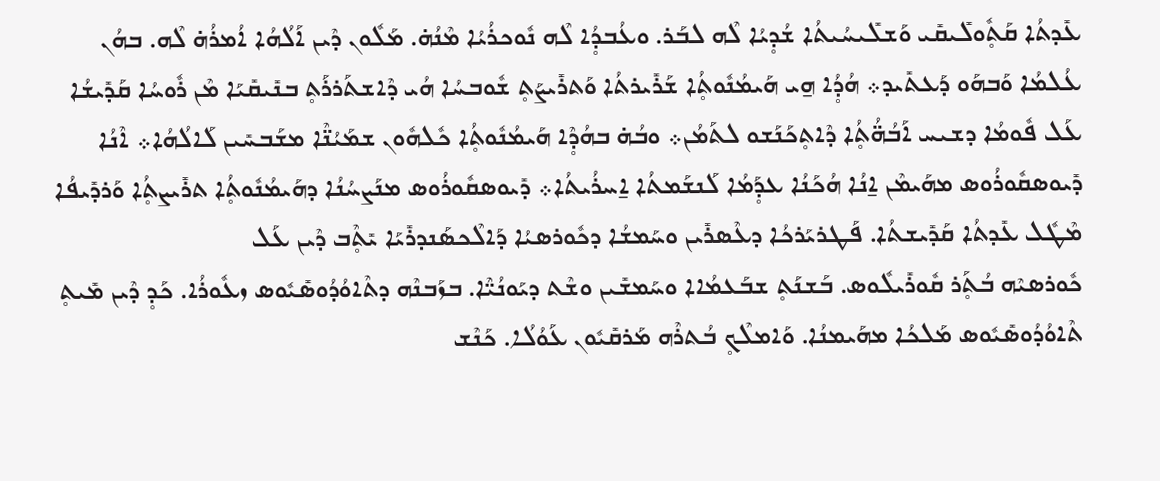ܥܺܕܬܳܐ ܩܰܬ̥ܽܘܠܺܝܩܺܝ ܘܰܫܠܺܝܚܳܝܬܳܐ ܫܳܕ̥ܝܳܐ ܠܶܗ ܠܒܰܪ. ܘܥܳܒܕ̥ܳܐ ܠܶܗ ܢܽܘܟܪܳܝܳܐ ܡܶܢܳܗ̇. ܡܰܠܽܘܢ ܕܶܝܢ ܐܰܠܳܗܳܐ ܐܳܡܪܳܗ̇ ܠܶܗ. ܒܗܳܢ ܥܳܠܡܳܐ ܘܰܒܗܰܘ ܕܰܥܬܺܝܕ܀ ܗܳܕ̥ܳܐ ܗ̱ܝ ܗܰܝܡܳܢܽܘܬ̥ܳܐ ܫܰܪܺܝܪܬܳܐ ܘܰܬܪܺܝܨܰܬ̥ ܫܽܘܒܚܳܐ ܗܳܝ ܕܶܐܫܬܰܪܪܰܬ̥ ܒܢܺܝܩܺܝܰܐ ܡܶܢ ܪܽܘܚܳܐ ܩܰܕܺܝܫܳܐ ܥܰܠ ܦܽܘܡܳܐ ܕܫܝܚ ܐܰܒܳܗ̈ܳܬ̥ܳܐ ܕܶܐܬ̥ܟܰܢܰܫܘ ܠܬܰܡܳܢ܀ ܘܒܳܗ̇ ܒܗܳܕ̥ܶܐ ܗܰܝܡܳܢܽܘܬ̥ܳܐ ܟܽܠܗܽܘܢ ܫܡܰܝܳܢ̈ܶܐ ܡܫܰܒܚܺܝܢ ܠܰܐܠܳܗܳܐ܀ ܐܶܢܳܐ ܕܺܝܘܣܩܽܘܪܳܘܣ ܡܗܰܝܡܶܢ ܐ̱ܢܳܐ ܗܳܟܰܢܳܐ ܥܕ̥ܰܡܳܐ ܠܰܢܫܰܡܬܳܐ ܐ̱ܚܪܳܝܬܳܐ܀ ܕܺܝܘܣܩܽܘܪܳܘܣ ܡܢܰܨܚܳܢܳܐ ܕܗܰܝܡܳܢܽܘܬ̥ܳܐ ܬܪܺܝܨܬ̥ܳܐ ܘܰܪܕܺܝܦܳܐ ܡܶܛܽܠ ܥܺܕܬܳܐ ܩܰܕܺܝܫܬܳܐ. ܦܰܛܪܝܰܪܟܳܐ ܕܥܶܣܪܺܝܢ ܘܚܰܡܫܳܐ ܕܟܽܘܪܣܝܳܐ ܕܰܐܠܶܟܣܰܢܕܪܺܝܰܐ ܝܺܬ̥ܶܒ ܕܶܝܢ ܥܰܠ
ܟܽܘܪܣܝܶܗ ܒܳܬ̥ܰܪ ܩܽܘܪܺܝܠܽܘܣ. ܒܰܫܢܰܬ̥ ܫܒܰܥܡܳܐܐ ܘܚܰܡܫܺܝܢ ܘܫܶܬ ܕܝܰܘܢܳܝ̈ܶܐ. ܒܙܰܒܢܶܗ ܕܬܶܐܘܳܕܳܘܣܺܝܽܘܣ ܙܥܽܘܪܳܐ. ܟܰܕ̥ ܕܶܝܢ ܡܺܝܬ̥ ܬܶܐܘܳܕܳܘܣܺܝܽܘܣ ܡܰܠܟܳܐ ܡܗܰܝܡܢܳܐ. ܘܰܐܡܠܶܟ̥ ܒܳܬܪܶܗ ܡܰܪܩܺܝܽܘܢ ܥܰܘܳܠܳܐ. ܟܰܢܶܫ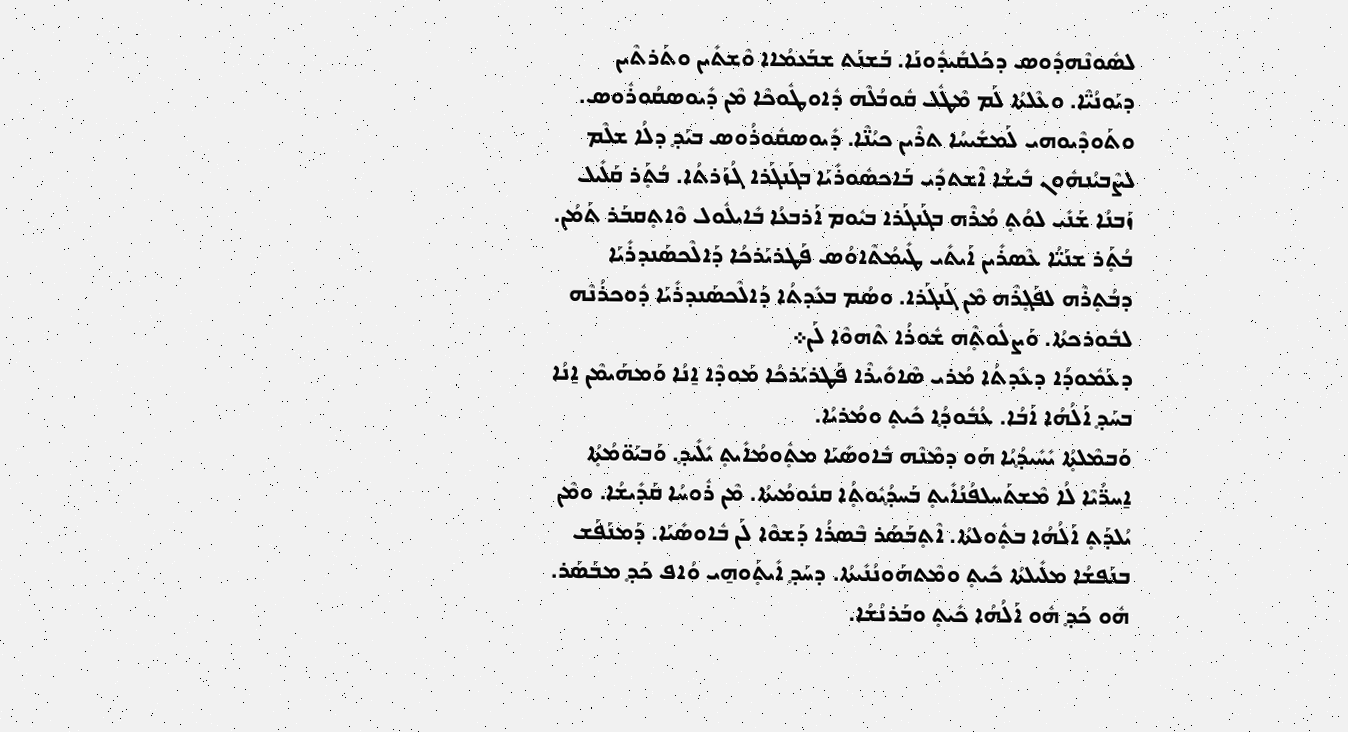ܠܣܽܘܢܶܗܕܽܘܣ ܕܟܰܠܩܺܝܕܽܘܢܰܐ. ܒܰܫܢܰܬ ܫܒܰܥܡܳܐܐ ܘܶܫܬܺܝܢ ܘܬܰܪܬܶܝܢ ܕܝܰܘܢܳܝ̈ܶܐ. ܘܥܶܠܬܳܐ ܠܰܡ ܡܶܛܽܠ ܩܽܘܒܳܠܶܗ ܕܽܐܘܛܽܘܟܶܐ ܡܶܢ ܕܺܝܘܣܩܳܘܪܽܘܣ. ܘܬܰܘܕܶܝܘܗܝ ܠܰܡܫܺܝܚܳܐ ܬܪܶܝܢ ܟܝܳܢ̈ܶܐ. ܕܺܝܘܣܩܽܘܪܳܘܣ ܒܝܰܕ̥ ܕܠܳܐ ܫܠܶܡ ܠܨܶܒܝܳܢܗܽܘܢ ܒܺܝܫܳܐ ܐܶܫܬܕܺܝ ܒܰܐܟܣܽܘܪܺܝܰܐ ܒܓܰܢܓܰܪܐ ܓܳܙܰܪܬܳܐ. ܒܳܬ̥ܰܪ ܩܰܠܺܝܠ ܙܰܒܢܳܐ ܫܰܢܺܝ ܠܘܳܬ̥ ܡܳܪܶܗ ܒܓܰܢܓܰܪܐ ܒܝܽܘܡ ܐܰܪܒܥܳܐ ܒܺܐܝܠܽܘܠ ܘܶܐܬ̥ܩܒܰܪ ܬܰܡܳܢ. ܒܳܬ̥ܰܪ ܫܢܰܝ̈ܳܐ ܥܶܣܪܺܝܢ ܐܰܝܬܺܝ ܛܺܝܡܳܬܶܐܘܳܣ ܦܰܛܪܝܰܪܟܳܐ ܕܰܐܠܶܟܣܰܢܕܪܺܝܰܐ ܕܒܳܬ̥ܪܶܗ ܠܦܰܓ̥ܪܶܗ ܡܶܢ ܓܰܢܓܰܪܐ. ܘܣܳܡ ܒܥܺܕܬܳܐ ܕܰܐܠܶܟܣܰܢܕܪܺܝܰܐ ܕܽܘܟܪܳܢܶܗ ܠܒܽܘܪܟܬܳܐ. ܘܰܨܠܽܘܬ̥ܶܗ ܫܽܘܪܳܐ ܬܶܗܘܶܐ ܠܰܢ܀
ܕܥܰܡܽܘܕܳܐ ܕܥܺܕܬܳܐ ܡܳܪܝ ܣܶܐܘܺܝܪܶܐ ܦܰܛܪܝܰܪܟܳܐ ܡܰܘܕܶܐ ܐ̱ܢܳܐ ܘܰܡܗܰܝܡܶܢ ܐ̱ܢܳܐ ܒܚܰܕ̥ ܐܰܠܳܗܳܐ ܐܰܒܳܐ. ܥܳܒܽܘܕ̥ܳܐ ܟܺܝܬ̥ ܘܡܳܪܝܳܐ.
ܘܰܒܡܶܠܬ̥ܳܐ ܝܺܚܺܝܕ̥ܳܝܳܐ ܗܰܘ ܕܡܶܢܶܗ ܒܽܐܘܣܺܝܰܐ ܡܬ̥ܽܘܡܳܐܺܝܬ̥ ܝܺܠܺܝܕ̥. ܘܰܒܝܰܘ̈ܡܳܬ̥ܳܐ ܐ̱ܚܪ̈ܳܝܶܐ ܠܳܐ ܡܶܫܬܰܚܠܦܳܢܳܐܺܝܬ̥ ܒܰܚܕ̥ܳܝܽܘܬ̥ܳܐ ܩܢܽܘܡܳܝܬܳܐ. ܡܶܢ ܪܽܘܚܳܐ ܩܰܕܺܝܫܳܐ. ܘܡܶܢ ܝܳܠܕܰܬ̥ ܐܰܠܳܗܳܐ ܒܬ̥ܽܘܠܬܳܐ. ܐܶܬ̥ܒܰܣܰܪ ܒܶܣܪܳܐ ܕܰܫܘܶܐ ܠܰܢ ܒܽܐܘܣܺܝܰܐ. ܕܰܡܢܰܦܰܫ ܒܢܰܦܫܳܐ ܡܠܺܝܠܬܳܐ ܟܺܝܬ̥ ܘܡܶܬܗܰܘܢܳܢܺܝܬܳܐ. ܕܚܰܕ̥ ܐܺܝܬ̥ܰܘܗ̱ܝ ܘܳܐܦ ܟܰܕ̥ ܡܒܰܣܰܪ. ܗܽܘ ܟܰܕ̥ ܗܽܘ ܐܰܠܳܗܳܐ ܟܺܝܬ̥ ܘܒܰܪܢܳܫܳܐ.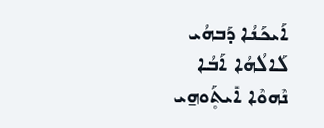ܐܰܝܟܰܢܳܐ ܕܰܒܗܳܝ ܠܰܐܠܳܗܳܐ ܐܰܒܳܐ ܢܶܗܘܶܐ ܐܺܝܬ̥ܰܘܗ̱ܝ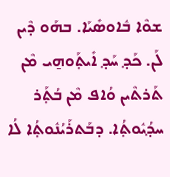ܫܘܶܐ ܒܽܐܘܣܺܝܰܐ. ܒܗܰܘ ܕܶܝܢ ܠܰܢ. ܟܰܕ̥ ܚܰܕ̥ ܐܺܝܬ̥ܰܘܗ̱ܝ ܡܶܢ ܬܰܪܬܶܝܢ ܘܳܐܦ ܡܶܢ ܒܳܬ̥ܰܪ ܚܕ̥ܳܝܽܘܬ̥ܳܐ. ܕܒܰܬܪܰܝܳܢܽܘܬ̥ܳܐ ܠܳܐ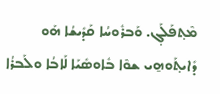ܡܶܬ̥ܦܰܠܰܓ̥. ܘܰܒܪܽܘܚܳܐ ܩܰܕܺܝܫܳܐ ܗܰܘ ܕܺܐܝܬ̥ܰܘܗ̱ܝ ܫܘܶܐ ܒܽܐܘܣܺܝܰܐ ܠܰܐܒܳܐ ܘܠܰܒܪܳܐ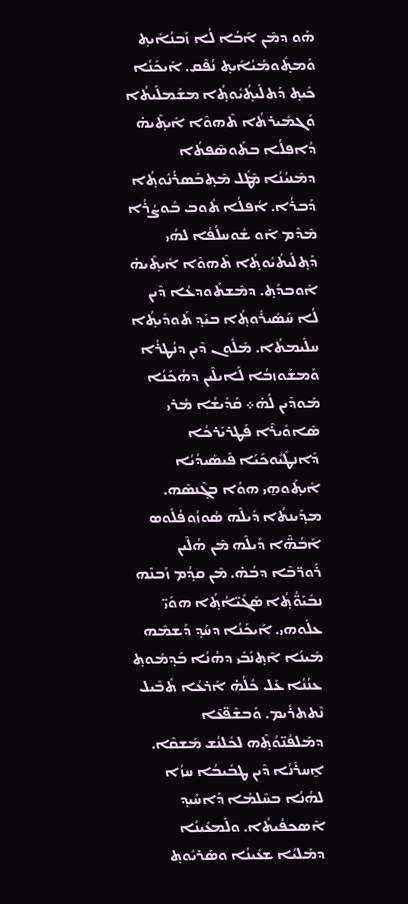ܗܰܘ ܕܡܶܢ ܐܰܒܳܐ ܠܳܐ ܙܰܒܢܳܐܺܝܬ̥ ܘܰܡܬ̥ܽܘܡܳܝܳܐܺܝܬ̥ ܢܳܦܶܩ. ܐܰܝܟܰܢܳܐ ܟܺܝܬ̥ ܕܰܬܠܺܝܬ̥ܳܝܽܘܬ̥ܳܐ ܡܫܰܡܠܰܝܬܳܐ ܘܰܓܡܺܝܪܬܳܐ ܬܶܗܘܶܐ ܐܺܝܬ̥ܶܝܗ̇ ܕܳܐܦܠܳܐ ܒܬܰܘܣܶܦܬܳܐ ܕܡܶܢܝܳܢܳܐ ܡܶܛܽܠ ܡܶܬ̥ܒܰܣܪܳܢܽܘܬ̥ܳܐ ܕܰܒܪܳܐ. ܐܳܦܠܳܐ ܬܽܘܒ ܒܽܘܨܳܪܳܐ ܡܶܕܶܡ ܐܰܘ ܫܽܘܚܠܳܦܳܐ ܠܗܳܝ ܕܰܬ̥ܠܺܝܬܳܝܽܘܬ̥ܳܐ ܬܶܗܘܶܐ ܐܺܝܬ̥ܶܝܗ̇ ܐܰܘܒܕܰܬ̥. ܕܡܶܫܬܰܘܕܥܳܐ ܕܶܝܢ
ܠܳܐ ܚܰܣܺܝܪܽܘܬ̥ܳܐ ܒܝܰܕ̥ ܬܰܘܕܺܝܬ̥ܳܐ ܚܠܺܝܡܬܳܐ. ܡܰܠܽܘܢ ܕܶܝܢ ܕܢܳܛܪܳܐ ܘܰܡܫܰܘܙܒܳܐ ܠܰܐܝܠܶܝܢ ܕܗܳܟܰܢܳܐ ܡܰܘܕܶܝܢ ܠܳܗ̇܀ ܩܰܕܺܝܫܳܐ ܡܳܪܝ ܣܶܐܘܺܝܪܶܐ ܦܰܛܪܝܰܪܟܳܐ ܕܰܐܢܛܺܝܽܘܟܺܝܰܐ ܦܺܝܣܺܝܕܳܝܳܐ ܐܺܝܬ̥ܰܘܗ̱ܝ ܗܘܳܐ ܒܓ̥ܶܢܣܶܗ. ܡܕ̥ܺܝܢܬܳܐ ܕܺܝܠܶܗ ܣܳܘܙܳܘܦܳܠܽܘܣ ܐܰܒܳܗ̈ܶܐ ܕܺܝܠܶܗ ܡܶܢ ܗܳܠܶܝܢ ܪܰܘܪ̈ܒܶܐ ܕܒܳܗ̇. ܡܶܢ ܩܕ̥ܳܡ ܙܰܒܢܶܗ ܢܒܺܝܰܘ̈ܳܬ̥ܳܐ ܣܰܓܺܝ̈ܐܳܬ̥ܳܐ ܗܘܰܝ̈ ܥܠܰܘܗܝ. ܐܰܝܟܰܢܳܐ ܕܚܰܕ̥ ܕܰܫܡܶܗ ܡܺܝܢܰܐ ܐܶܬ̥ܢܰܒܺܝ ܕܗܳܢܳܐ ܒܰܕ̥ܡܽܘܬ̥ ܥܢܳܢܳܐ ܥܰܠ ܟܽܠܳܗ̇ ܐܰܪܥܳܐ ܬܺܒܶܝܠ ܢܶܬܬܪܺܝܡ. ܘܰܒܫܶܦ̈ܥܶܐ ܕܡܰܠܦܳܢ̈ܘܳܬ̥ܶܗ ܠܟܽܠܢܳܫ ܡܰܫܩܶܐ. ܐ̱ܚܪܺܢܳܐ ܕܶܝܢ ܛܒܺܝܒܳܐ ܚܙܳܐ ܠܗܳܢܳܐ ܒܚܶܠܡܳܐ ܕܰܐܚܺܝܕ̥ ܐܶܣܟܦܳܝܬܳܐ. ܘܠܰܡܥܺܝܢܳܐ ܕܡܰܠܝܳܐ ܫܥܺܝܢܳܐ ܘܣܰܪܝܽܘܬ̥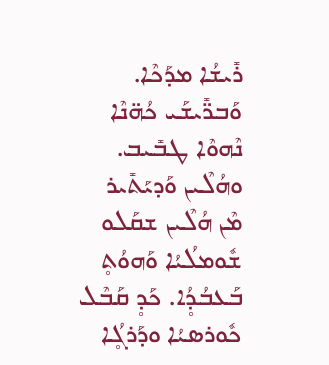ܪܺܝܫܳܐ ܡܕܰܟܶܐ. ܘܰܒܪ̈ܺܝܫܰܝ ܟܳܗ̈ܢܶܐ ܢܶܗܘܶܐ ܛܒܺܝܒ. ܘܗܳܠܶܝܢ ܘܰܕܝܰܬܺܝܪ ܡܶܢ ܗܳܠܶܝܢ ܫܩܰܠܘ ܫܽܘܡܠܳܝܳܐ ܘܰܗܘܳܬ̥ ܒܰܥܒܳܕ̥ܳܐ. ܟܰܕ̥ ܩܰܒܶܠ ܟܽܘܪܣܝܳܐ ܘܕܰܪܓ̥ܳܐ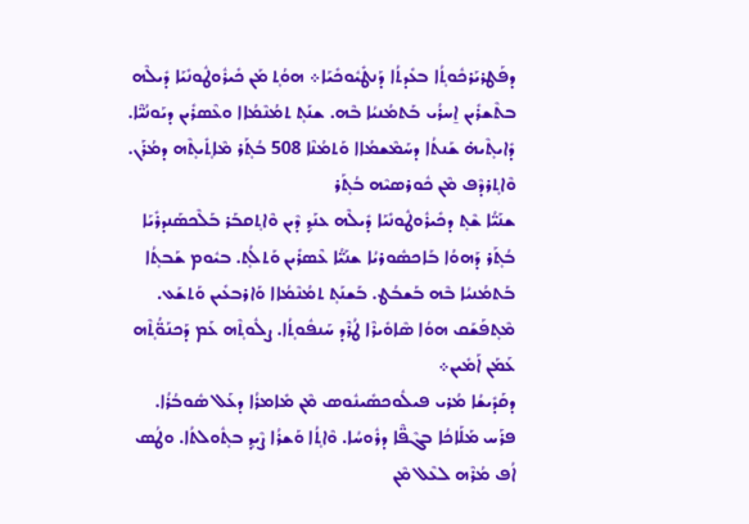ܕܦܰܛܪܝܰܪܟܽܘܬ̥ܳܐ ܒܥܺܕܬܳܐ ܕܰܢܛܺܝܽܘܟܺܝܰܐ܀ ܗܘܳܬ̥ ܡܰܢ ܟܺܝܪܽܘܛܽܘܢܺܝܰܐ ܕܺܝܠܶܗ ܒܬܶܫܪܺܝܢ ܐ̱ܚܪܳܝ ܒܰܬܡܳܢܝܳܐ ܒܶܗ. ܫܢܰܬ̥ ܬܡܳܢܶܡܳܐܐ ܘܥܶܣܪܺܝܢ ܕܝܰܘܢܳܝ̈ܶܐ. ܕܺܐܝܬ̥ܶܝܗ̇ ܫܰܢܬܳܐ ܕܚܰܡܶܫܡܳܐܐ ܘܰܬܡܳܢܶܐ 508 ܒܳܬ̥ܰܪ ܡܶܐܬ̥ܺܝܬ̥ܶܗ ܕܡܳܪܰܢ. ܘܶܐܬ̥ܪܕܶܦ ܡܶܢ ܟܽܘܪܣܝܶܗ ܒܳܬ̥ܰܪ
ܫܢܰܝ̈ܳܐ ܫܶܬ̥ ܕܟܺܝܪܽܘܛܽܘܢܺܝܰܐ ܕܺܝܠܶܗ ܥܢܰܕ̥ ܕܶܝܢ ܘܶܐܬ̥ܩܒܰܪ ܒܰܠܶܟܣܰܢܕܪܺܝܰܐ ܒܳܬ̥ܰܪ ܕܰܗܘܳܐ ܒܰܐܟܣܽܘܪܝܳܐ ܫܢܰܝ̈ܳܐ ܥܶܣܪܺܝܢ ܘܰܬܠܳܬ̥. ܒܝܽܘܡ ܫܰܒܬ̥ܳܐ ܒܰܬܡܳܢܝܳܐ ܒܶܗ ܒܰܫܒܳܛ. ܒܰܫܢܰܬ̥ ܬܡܳܢܶܡܳܐܐ ܘܰܐܪܒܥܺܝܢ ܘܰܬܫܰܥ. ܡܶܬ̥ܦܰܫܰܩ ܗܘܳܐ ܣܶܐܘܺܝܪܶܐ ܛܳܪܶܕ ܚܰܢܦܽܘܬ̥ܳܐ. ܨܠܽܘܬ̥ܶܗ ܥܰܡ ܕܰܟܢܰܘ̈ܳܬ̥ܶܗ ܥܰܡܰܢ ܐܰܡܺܝܢ܀
ܕܩܰܕܺܝܫܳܐ ܡܳܪܝ ܦܝܠܽܘܟܣܺܝܢܽܘܣ ܡܶܢ ܡܺܐܡܪܳܐ ܕܥܰܠ ܣܽܘܒܳܪܳܐ. ܦܪܰܚ ܡܰܠܰܐܟܳܐ ܒܓܶܦ̈ܶܐ ܕܪܽܘܚܳܐ. ܘܶܐܬ̥ܳܐ ܘܰܫܪܳܐ ܨܶܝܕ̥ ܒܬ̥ܽܘܠܬܳܐ. ܘܛܳܣ ܐܳܦ ܡܳܪܶܗ ܠܥܶܠ ܡܶܢ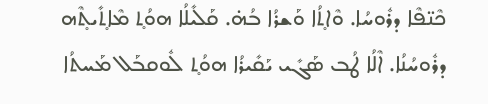ܟܶܢ̈ܦܶܐ ܕܪܽܘܚܳܐ. ܘܶܐܬ̥ܳܐ ܘܰܫܪܳܐ ܒܳܗ̇. ܩܰܠܺܝܠܳܐ ܗܘܳܬ̥ ܡܶܐܬ̥ܺܝܬ̥ܶܗ ܕܪܽܘܚܳܢܳܐ. ܐܶܠܳܐ ܛܳܒ ܣܰܓܺܝ ܝܰܩܺܝܪܳܐ ܗܘܳܬ̥ ܠܽܘܩܒܰܠ ܡܰܚܬܳܐ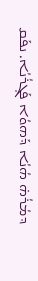ܕܡܳܪܳܗ̇ ܗܳܢܳܐ ܕܰܗܘܳܐ ܦܰܓ̥ܪܳܢܳܐ. ܢܦܰܩ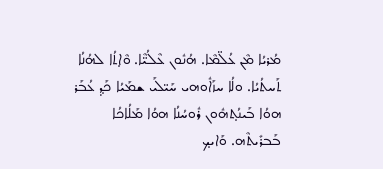ܡܳܪܝܳܐ ܡܶܢ ܥܳܠ̈ܡܶܐ. ܗܳܢܽܘܢ ܥܶܠܳܝ̈ܶܐ. ܘܶܐܬ̥ܳܐ ܠܗܳܢܳܐ ܬܰܚܬܳܝܳܐ. ܘܠܳܐ ܚܙܰܐܽܘܗܝ ܚܰܝ̈ܠܰܝ ܫܡܰܝܳܐ ܟܰܕ̥ ܥܳܒܰܪ ܗܘܳܐ ܒܰܝܢܳܬ̥ܗܽܘܢ ܪܽܘܚܳܢܳܐ ܗܘܳܐ ܡܰܠܳܐܟܳܐ ܒܰܒܪܺܝܬܶܗ. ܘܰܐܝܟ̥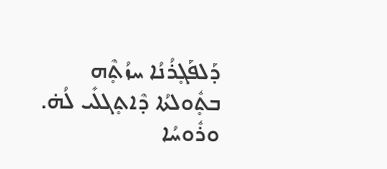ܕܰܠܦܰܓ̥ܪܳܢܳܐ ܚܙܳܬ̥ܶܗ ܒܬ̥ܽܘܠܬܳܐ ܕܶܐܬ̥ܓܠܺܝ ܠܳܗ̇. ܘܪܽܘܚܳܐ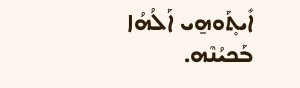ܐܺܝܬ̥ܰܘܗ̱ܝ ܐܰܠܳܗܳܐ ܒܰܟܝܳܢܶܗ.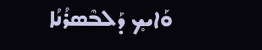ܘܰܐܝܟ̥ ܕܰܠܒܶܣܪܳܢܳܐ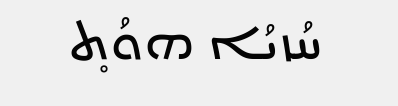ܚܳܙܝܳܐ ܗܘܳܬ̥